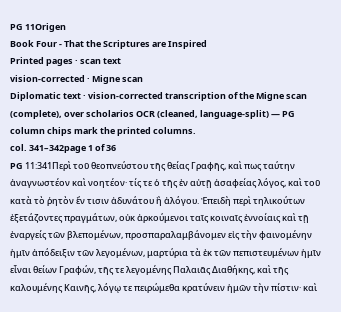PG 11Origen
Book Four - That the Scriptures are Inspired
Printed pages · scan text
vision-corrected · Migne scan
Diplomatic text · vision-corrected transcription of the Migne scan (complete), over scholarios OCR (cleaned, language-split) — PG column chips mark the printed columns.
col. 341–342page 1 of 36
PG 11:341Περὶ τοῦ θεοπνεύστου τῆς θείας Γραφῆς, καὶ πως ταύτην ἀναγνωστέον καὶ νοητέον· τίς τε ὁ τῆς ἐν αὐτῇ ἀσαφείας λόγος, καὶ τοῦ κατὰ τὸ ῥητὸν ἔν τισιν ἀδυνάτου ἢ ἀλόγου. Ἐπειδὴ περὶ τηλικούτων ἐξετάζοντες πραγμάτων, οὐκ ἀρκούμενοι ταῖς κοιναῖς ἐννοίαις καὶ τῇ ἐναργείς τῶν βλεπομένων, προσπαραλαμβάνομεν εἰς τὴν φαινομένην ἡμῖν ἀπόδειξιν τῶν λεγομένων, μαρτύρια τὰ ἐκ τῶν πεπιστευμένων ἡμῖν εἶναι θείων Γραφών, τῆς τε λεγομένης Παλαιᾶς Διαθήκης, καὶ τῆς καλουμένης Καινῆς, λόγῳ τε πειρώμεθα κρατύνειν ἡμῶν τὴν πίστιν· καὶ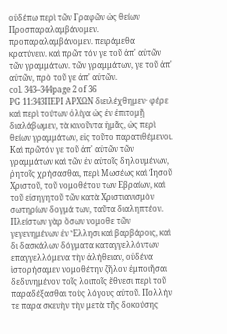οὐδέπω περὶ τῶν Γραφῶν ὡς θείων Προσπαραλαμβάνομεν. προπαραλαμβάνομεν. πειράμεθα κρατύνειν. καὶ πρῶτ τόν γε τοῦ ἀπ' αὐτῶν τῶν γραμμάτων. τῶν γραμμάτων, γε τοῦ ἀπ' αὐτῶν, πρὸ τοῦ γε ἀπ' αὐτῶν.
col. 343–344page 2 of 36
PG 11:343ΠΕΡΙ ΑΡΧΩΝ διειλέχθημεν· φέρε καὶ περὶ τούτων ὀλίγα ὡς ἐν ἐπιτομῇ διαλάβωμεν, τὰ κινοῦντα ἡμᾶς, ὡς περὶ θείων γραμμάτων, εἰς τοῦτο παρατιθέμενοι. Καὶ πρῶτόν γε τοῦ ἀπ' αὐτῶν τῶν γραμμάτων καὶ τῶν ἐν αὐτοῖς δηλουμένων, ῥητοῖς χρήσασθαι, περὶ Μωσέως καὶ Ἰησοῦ Χριστοῦ, τοῦ νομοθέτου των Εβραίων, καὶ τοῦ εἰσηγητοῦ τῶν κατὰ Χριστιανισμὸν σωτηρίων δογμά των, ταῦτα διαληπτέον. Πλείστων γὰρ ὅσων νομοθε τῶν γεγενημένων ἐν Ἕλλησι καὶ βαρβάροις, καὶ δι δασκάλων δόγματα καταγγελλόντων επαγγελλόμενα τὴν ἀλήθειαν, οὐδένα ἱστορήσαμεν νομοθέτην ζῆλον ἐμποιῆσαι δεδυνημένον τοῖς λοιποῖς ἔθνεσι περὶ τοῦ παραδέξασθαι τοὺς λόγους αὐτοῦ. Πολλήν τε παρα σκευὴν τὴν μετὰ τῆς δοκούσης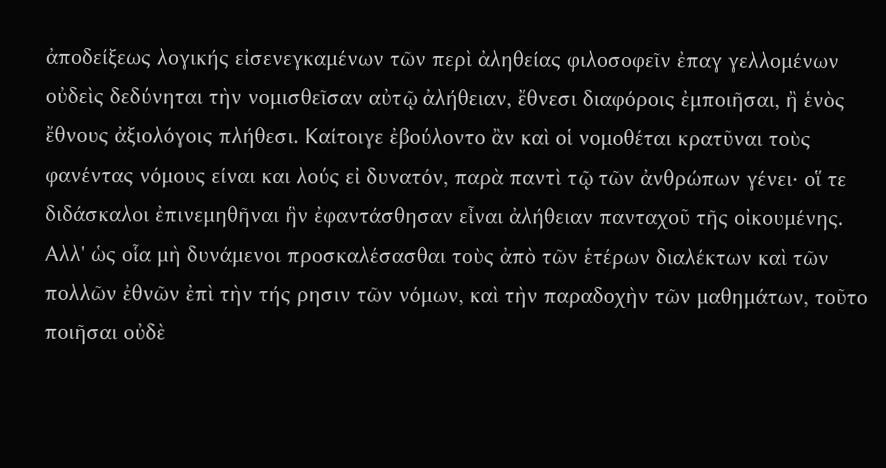ἀποδείξεως λογικής εἰσενεγκαμένων τῶν περὶ ἀληθείας φιλοσοφεῖν ἐπαγ γελλομένων οὐδεὶς δεδύνηται τὴν νομισθεῖσαν αὐτῷ ἀλήθειαν, ἔθνεσι διαφόροις ἐμποιῆσαι, ἢ ἑνὸς ἔθνους ἀξιολόγοις πλήθεσι. Καίτοιγε ἐβούλοντο ἂν καὶ οἱ νομοθέται κρατῦναι τοὺς φανέντας νόμους είναι και λούς εἰ δυνατόν, παρὰ παντὶ τῷ τῶν ἀνθρώπων γένει· οἵ τε διδάσκαλοι ἐπινεμηθῆναι ἣν ἐφαντάσθησαν εἶναι ἀλήθειαν πανταχοῦ τῆς οἰκουμένης. Αλλ' ὡς οἷα μὴ δυνάμενοι προσκαλέσασθαι τοὺς ἀπὸ τῶν ἑτέρων διαλέκτων καὶ τῶν πολλῶν ἐθνῶν ἐπὶ τὴν τής ρησιν τῶν νόμων, καὶ τὴν παραδοχὴν τῶν μαθημάτων, τοῦτο ποιῆσαι οὐδὲ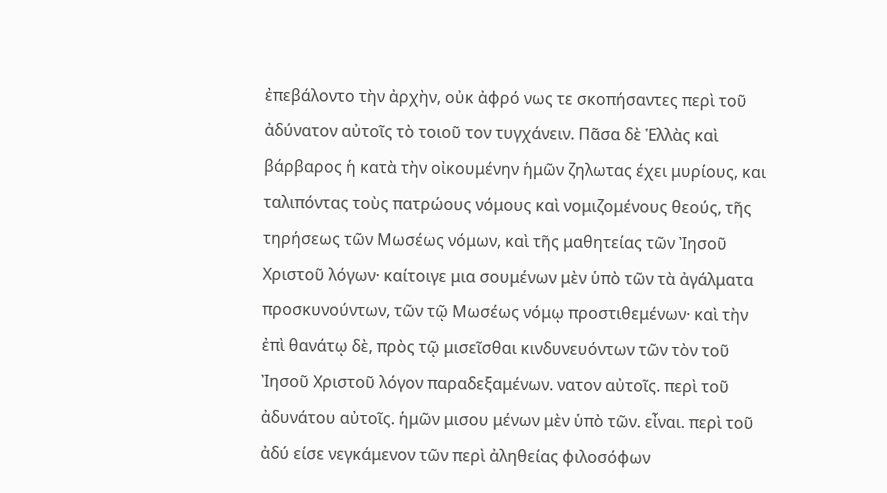ἐπεβάλοντο τὴν ἀρχὴν, οὐκ ἀφρό νως τε σκοπήσαντες περὶ τοῦ ἀδύνατον αὐτοῖς τὸ τοιοῦ τον τυγχάνειν. Πᾶσα δὲ Ἑλλὰς καὶ βάρβαρος ἡ κατὰ τὴν οἰκουμένην ἡμῶν ζηλωτας έχει μυρίους, και ταλιπόντας τοὺς πατρώους νόμους καὶ νομιζομένους θεούς, τῆς τηρήσεως τῶν Μωσέως νόμων, καὶ τῆς μαθητείας τῶν Ἰησοῦ Χριστοῦ λόγων· καίτοιγε μια σουμένων μὲν ὑπὸ τῶν τὰ ἀγάλματα προσκυνούντων, τῶν τῷ Μωσέως νόμῳ προστιθεμένων· καὶ τὴν ἐπὶ θανάτῳ δὲ, πρὸς τῷ μισεῖσθαι κινδυνευόντων τῶν τὸν τοῦ Ἰησοῦ Χριστοῦ λόγον παραδεξαμένων. νατον αὐτοῖς. περὶ τοῦ ἀδυνάτου αὐτοῖς. ἡμῶν μισου μένων μὲν ὑπὸ τῶν. εἶναι. περὶ τοῦ ἀδύ είσε νεγκάμενον τῶν περὶ ἀληθείας φιλοσόφων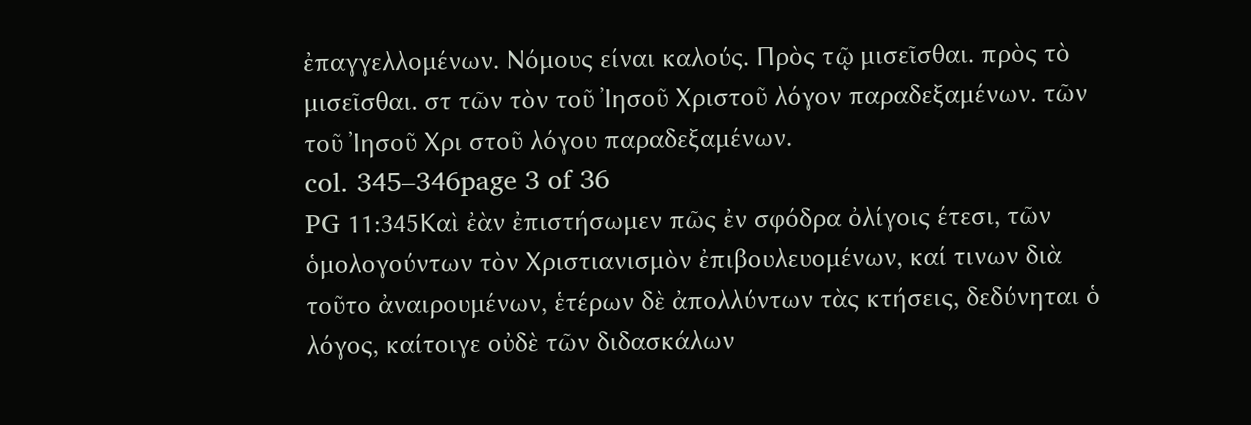ἐπαγγελλομένων. Νόμους είναι καλούς. Πρὸς τῷ μισεῖσθαι. πρὸς τὸ μισεῖσθαι. στ τῶν τὸν τοῦ Ἰησοῦ Χριστοῦ λόγον παραδεξαμένων. τῶν τοῦ Ἰησοῦ Χρι στοῦ λόγου παραδεξαμένων.
col. 345–346page 3 of 36
PG 11:345Καὶ ἐὰν ἐπιστήσωμεν πῶς ἐν σφόδρα ὀλίγοις έτεσι, τῶν ὁμολογούντων τὸν Χριστιανισμὸν ἐπιβουλευομένων, καί τινων διὰ τοῦτο ἀναιρουμένων, ἑτέρων δὲ ἀπολλύντων τὰς κτήσεις, δεδύνηται ὁ λόγος, καίτοιγε οὐδὲ τῶν διδασκάλων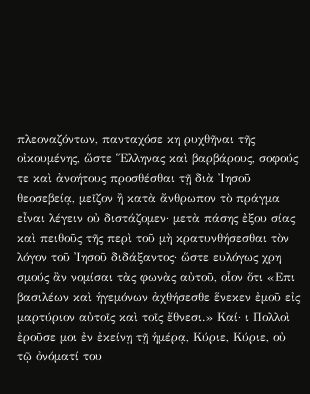πλεοναζόντων, πανταχόσε κη ρυχθῆναι τῆς οἰκουμένης, ὥστε Ἕλληνας καὶ βαρβάρους, σοφούς τε καὶ ἀνοήτους προσθέσθαι τῇ διὰ Ἰησοῦ θεοσεβείᾳ, μεῖζον ἢ κατὰ ἄνθρωπον τὸ πράγμα εἶναι λέγειν οὐ διστάζομεν· μετὰ πάσης ἐξου σίας καὶ πειθοῦς τῆς περὶ τοῦ μὴ κρατυνθήσεσθαι τὸν λόγον τοῦ Ἰησοῦ διδάξαντος· ὥστε ευλόγως χρη σμούς ἂν νομίσαι τὰς φωνὰς αὐτοῦ, οἷον ὅτι «Επι βασιλέων καὶ ἡγεμόνων ἀχθήσεσθε ἕνεκεν ἐμοῦ εἰς μαρτύριον αὐτοῖς καὶ τοῖς ἔθνεσι.» Καί· ι Πολλοὶ ἐροῦσε μοι ἐν ἐκείνῃ τῇ ἡμέρᾳ, Κύριε, Κύριε, οὐ τῷ ὀνόματί του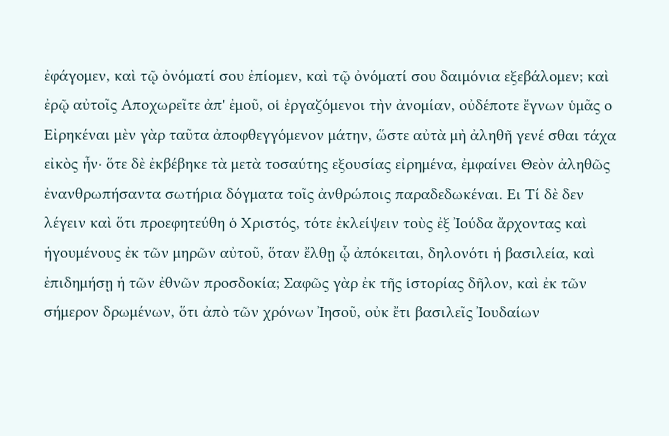ἐφάγομεν, καὶ τῷ ὀνόματί σου ἐπίομεν, καὶ τῷ ὀνόματί σου δαιμόνια εξεβάλομεν; καὶ ἐρῷ αὐτοῖς Αποχωρεῖτε ἀπ' ἐμοῦ, οἱ ἐργαζόμενοι τὴν ἀνομίαν, οὐδέποτε ἔγνων ὑμᾶς ο Εἰρηκέναι μὲν γὰρ ταῦτα ἀποφθεγγόμενον μάτην, ὥστε αὐτὰ μὴ ἀληθῆ γενέ σθαι τάχα εἰκὸς ἦν· ὅτε δὲ ἐκβέβηκε τὰ μετὰ τοσαύτης εξουσίας εἰρημένα, ἐμφαίνει Θεὸν ἀληθῶς ἐνανθρωπήσαντα σωτήρια δόγματα τοῖς ἀνθρώποις παραδεδωκέναι. Ει Τί δὲ δεν λέγειν καὶ ὅτι προεφητεύθη ὁ Χριστός, τότε ἐκλείψειν τοὺς ἐξ Ἰούδα ἄρχοντας καὶ ἡγουμένους ἐκ τῶν μηρῶν αὐτοῦ, ὅταν ἔλθῃ ᾧ ἀπόκειται, δηλονότι ἡ βασιλεία, καὶ ἐπιδημήσῃ ἡ τῶν ἐθνῶν προσδοκία; Σαφῶς γὰρ ἐκ τῆς ἱστορίας δῆλον, καὶ ἐκ τῶν σήμερον δρωμένων, ὅτι ἀπὸ τῶν χρόνων Ἰησοῦ, οὐκ ἔτι βασιλεῖς Ἰουδαίων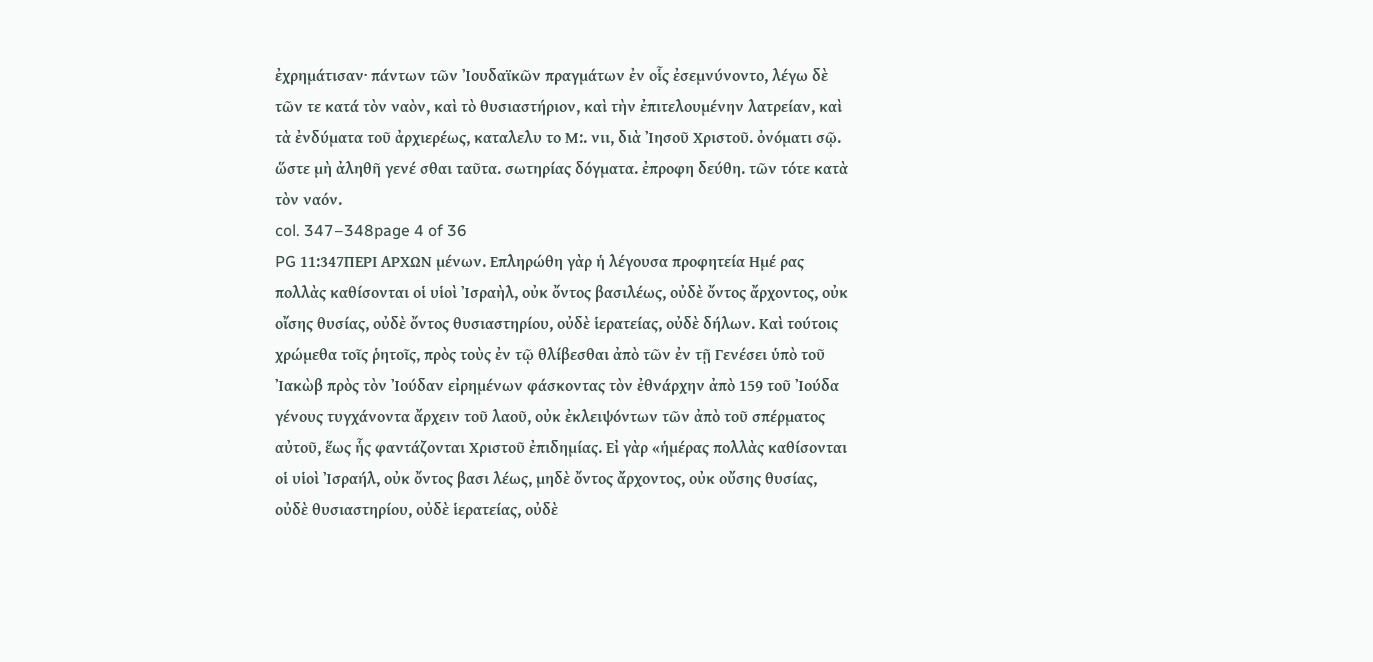ἐχρημάτισαν· πάντων τῶν Ἰουδαϊκῶν πραγμάτων ἐν οἷς ἐσεμνύνοντο, λέγω δὲ τῶν τε κατά τὸν ναὸν, καὶ τὸ θυσιαστήριον, καὶ τὴν ἐπιτελουμένην λατρείαν, καὶ τὰ ἐνδύματα τοῦ ἀρχιερέως, καταλελυ το Μ:. νιι, διὰ Ἰησοῦ Χριστοῦ. ὀνόματι σῷ. ὥστε μὴ ἀληθῆ γενέ σθαι ταῦτα. σωτηρίας δόγματα. ἐπροφη δεύθη. τῶν τότε κατὰ τὸν ναόν.
col. 347–348page 4 of 36
PG 11:347ΠΕΡΙ ΑΡΧΩΝ μένων. Επληρώθη γὰρ ἡ λέγουσα προφητεία Ημέ ρας πολλὰς καθίσονται οἱ υἱοὶ Ἰσραὴλ, οὐκ ὄντος βασιλέως, οὐδὲ ὄντος ἄρχοντος, οὐκ οἴσης θυσίας, οὐδὲ ὄντος θυσιαστηρίου, οὐδὲ ἱερατείας, οὐδὲ δήλων. Καὶ τούτοις χρώμεθα τοῖς ῥητοῖς, πρὸς τοὺς ἐν τῷ θλίβεσθαι ἀπὸ τῶν ἐν τῇ Γενέσει ὑπὸ τοῦ Ἰακὼβ πρὸς τὸν Ἰούδαν εἰρημένων φάσκοντας τὸν ἐθνάρχην ἀπὸ 159 τοῦ Ἰούδα γένους τυγχάνοντα ἄρχειν τοῦ λαοῦ, οὐκ ἐκλειψόντων τῶν ἀπὸ τοῦ σπέρματος αὐτοῦ, ἕως ἧς φαντάζονται Χριστοῦ ἐπιδημίας. Εἰ γὰρ «ἡμέρας πολλὰς καθίσονται οἱ υἱοὶ Ἰσραήλ, οὐκ ὄντος βασι λέως, μηδὲ ὄντος ἄρχοντος, οὐκ οὔσης θυσίας, οὐδὲ θυσιαστηρίου, οὐδὲ ἱερατείας, οὐδὲ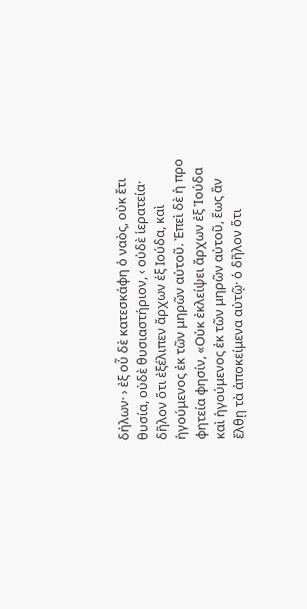δήλων· › ἐξ οὗ δὲ κατεσκάφη ὁ ναὸς, οὐκ ἔτι θυσία, οὐδὲ θυσιαστήριον, ‹ οὐδὲ ἱερατεία· δῆλον ὅτι ἐξέλιπεν ἄρχων ἐξ Ιούδα, καὶ ἡγούμενος ἐκ τῶν μηρῶν αὐτοῦ. Ἐπεὶ δὲ ἡ προ φητεία φησίν, «Οὐκ ἐκλείψει ἄρχων ἐξ Ἰούδα καὶ ἡγούμενος ἐκ τῶν μηρῶν αὐτοῦ, ἕως ἂν ἔλθῃ τὰ ἀποκείμενα αὐτῷ· ὁ δῆλον ὅτι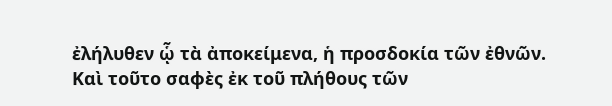ἐλήλυθεν ᾧ τὰ ἀποκείμενα, ἡ προσδοκία τῶν ἐθνῶν. Καὶ τοῦτο σαφὲς ἐκ τοῦ πλήθους τῶν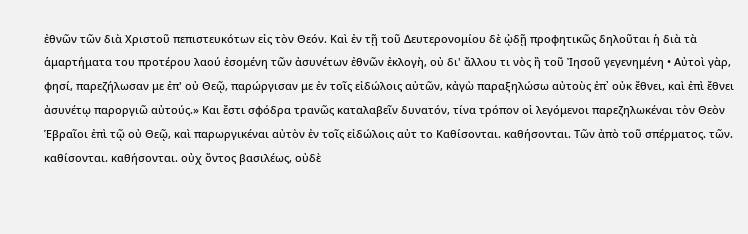ἐθνῶν τῶν διὰ Χριστοῦ πεπιστευκότων εἰς τὸν Θεόν. Καὶ ἐν τῇ τοῦ Δευτερονομίου δὲ ᾠδῇ προφητικῶς δηλοῦται ἡ διὰ τὰ ἁμαρτήματα του προτέρου λαού ἐσομένη τῶν ἀσυνέτων ἐθνῶν ἐκλογὴ, οὐ δι' ἄλλου τι νὸς ἢ τοῦ Ἰησοῦ γεγενημένη • Αὐτοὶ γὰρ, φησί, παρεζήλωσαν με ἐπ' οὐ Θεῷ, παρώργισαν με ἐν τοῖς εἰδώλοις αὐτῶν, κἀγὼ παραξηλώσω αὐτοὺς ἐπ᾽ οὐκ ἔθνει, καὶ ἐπὶ ἔθνει ἀσυνέτῳ παροργιῶ αὐτούς.» Και ἔστι σφόδρα τρανῶς καταλαβεῖν δυνατόν, τίνα τρόπον οἱ λεγόμενοι παρεζηλωκέναι τὸν Θεὸν Ἑβραῖοι ἐπὶ τῷ οὐ Θεῷ, καὶ παρωργικέναι αὐτὸν ἐν τοῖς εἰδώλοις αὐτ το Καθίσονται. καθήσονται. Τῶν ἀπὸ τοῦ σπέρματος. τῶν. καθίσονται. καθήσονται. οὐχ ὄντος βασιλέως, οὐδὲ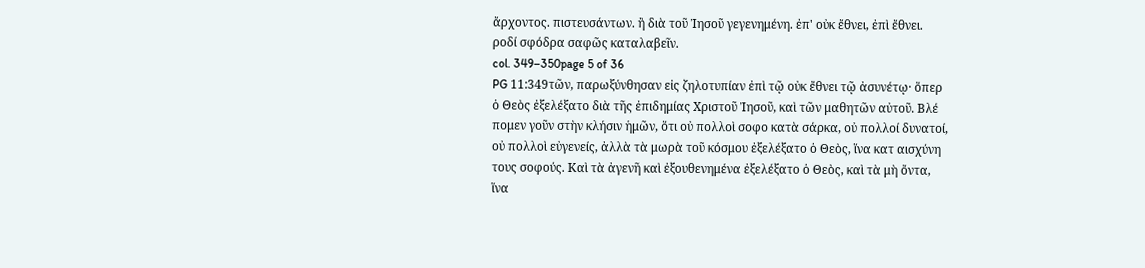ἄρχοντος. πιστευσάντων. ἢ διὰ τοῦ Ἰησοῦ γεγενημένη. ἐπ' οὐκ ἔθνει, ἐπὶ ἔθνει. ροδί σφόδρα σαφῶς καταλαβεῖν.
col. 349–350page 5 of 36
PG 11:349τῶν, παρωξύνθησαν εἰς ζηλοτυπίαν ἐπὶ τῷ οὐκ ἔθνει τῷ ἀσυνέτῳ· ὅπερ ὁ Θεὸς ἐξελέξατο διὰ τῆς ἐπιδημίας Χριστοῦ Ἰησοῦ, καὶ τῶν μαθητῶν αὐτοῦ. Βλέ πομεν γοῦν στὴν κλήσιν ἡμῶν, ὅτι οὐ πολλοὶ σοφο κατὰ σάρκα, οὐ πολλοί δυνατοί, οὐ πολλοὶ εὐγενείς, ἀλλὰ τὰ μωρὰ τοῦ κόσμου ἐξελέξατο ὁ Θεὸς, ἵνα κατ αισχύνη τους σοφούς. Καὶ τὰ ἀγενῆ καὶ ἐξουθενημένα ἐξελέξατο ὁ Θεὸς, καὶ τὰ μὴ ὄντα, ἵνα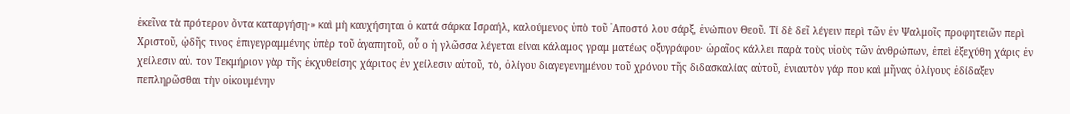ἐκεῖνα τὰ πρότερον ὄντα καταργήσῃ·» καὶ μὴ καυχήσηται ὁ κατά σάρκα Ισραήλ, καλούμενος ὑπὸ τοῦ ᾿Αποστό λου σάρξ, ἐνώπιον Θεοῦ. Τί δὲ δεῖ λέγειν περὶ τῶν ἐν Ψαλμοῖς προφητειῶν περὶ Χριστοῦ, ᾠδῆς τινος ἐπιγεγραμμένης ὑπὲρ τοῦ ἀγαπητοῦ, οὗ ο ἡ γλῶσσα λέγεται είναι κάλαμος γραμ ματέως οξυγράφου· ὡραῖος κάλλει παρὰ τοὺς υἱοὺς τῶν ἀνθρώπων, ἐπεὶ ἐξεχύθη χάρις ἐν χείλεσιν αὐ. τον Τεκμήριον γὰρ τῆς ἐκχυθείσης χάριτος ἐν χείλεσιν αὐτοῦ, τὸ, ὀλίγου διαγεγενημένου τοῦ χρόνου τῆς διδασκαλίας αὐτοῦ, ἐνιαυτὸν γάρ που καὶ μῆνας ὀλίγους ἐδίδαξεν πεπληρῶσθαι τὴν οἰκουμένην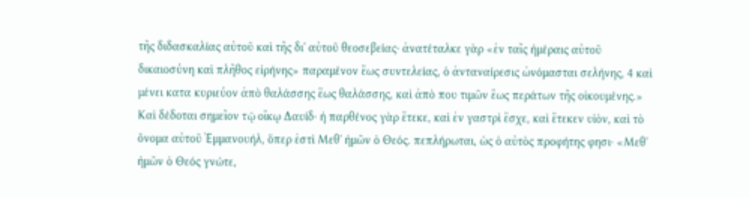τῆς διδασκαλίας αὐτοῦ καὶ τῆς δι' αὐτοῦ θεοσεβείας· ἀνατέταλκε γὰρ «ἐν ταῖς ἡμέραις αὐτοῦ δικαιοσύνη καὶ πλῆθος εἰρήνης» παραμένον ἕως συντελείας, ὁ ἀνταναίρεσις ὠνόμασται σελήνης, 4 καὶ μένει κατα κυριεύον ἀπὸ θαλάσσης ἕως θαλάσσης, καὶ ἀπὸ που τιμῶν ἕως περάτων τῆς οἰκουμένης.» Καὶ δέδοται σημεῖον τῷ οἴκῳ Δαυίδ· ἡ παρθένος γὰρ ἔτεκε, καὶ ἐν γαστρὶ ἔσχε, καὶ ἔτεκεν υἱὸν, καὶ τὸ ὄνομα αὐτοῦ Ἐμμανουήλ, ὅπερ ἐστὶ Μεθ' ἡμῶν ὁ Θεός. πεπλήρωται, ὡς ὁ αὐτὸς προφήτης φησι· «Μεθ' ἡμῶν ὁ Θεός γνώτε,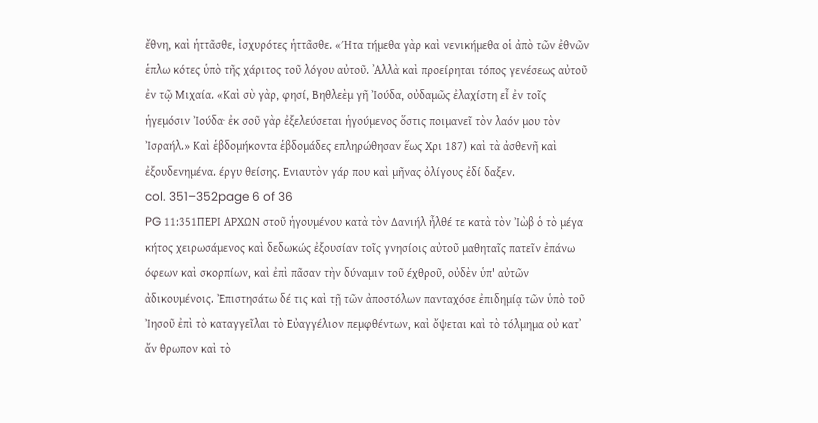ἔθνη, καὶ ἡττᾶσθε, ἰσχυρότες ἡττᾶσθε. «Ήτα τήμεθα γὰρ καὶ νενικήμεθα οἱ ἀπὸ τῶν ἐθνῶν ἑπλω κότες ὑπὸ τῆς χάριτος τοῦ λόγου αὐτοῦ. ᾿Αλλὰ καὶ προείρηται τόπος γενέσεως αὐτοῦ ἐν τῷ Μιχαία. «Καὶ σὺ γὰρ, φησί, Βηθλεὲμ γῆ Ἰούδα, οὐδαμῶς ἐλαχίστη εἶ ἐν τοῖς ἡγεμόσιν Ἰούδα· ἐκ σοῦ γὰρ ἐξελεύσεται ἡγούμενος ὅστις ποιμανεῖ τὸν λαόν μου τὸν Ἰσραήλ.» Καὶ ἑβδομήκοντα ἑβδομάδες επληρώθησαν ἕως Χρι 187) καὶ τὰ ἀσθενῆ καὶ ἐξουδενημένα. έργυ θείσης. Ενιαυτὸν γάρ που καὶ μῆνας ὀλίγους ἐδί δαξεν.
col. 351–352page 6 of 36
PG 11:351ΠΕΡΙ ΑΡΧΩΝ στοῦ ἡγουμένου κατὰ τὸν Δανιήλ ἦλθέ τε κατὰ τὸν Ἰὼβ ὁ τὸ μέγα κήτος χειρωσάμενος καὶ δεδωκώς ἐξουσίαν τοῖς γνησίοις αὐτοῦ μαθηταῖς πατεῖν ἐπάνω όφεων καὶ σκορπίων, καὶ ἐπὶ πᾶσαν τὴν δύναμιν τοῦ έχθροῦ, οὐδὲν ὑπ' αὐτῶν ἀδικουμένοις. Ἐπιστησάτω δέ τις καὶ τῇ τῶν ἀποστόλων πανταχόσε ἐπιδημίᾳ τῶν ὑπὸ τοῦ Ἰησοῦ ἐπὶ τὸ καταγγεῖλαι τὸ Εὐαγγέλιον πεμφθέντων, καὶ ὄψεται καὶ τὸ τόλμημα οὐ κατ᾽ ἄν θρωπον καὶ τὸ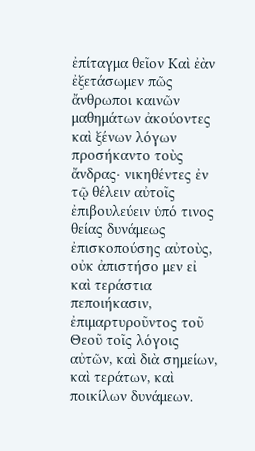ἐπίταγμα θεῖον Καὶ ἐὰν ἐξετάσωμεν πῶς ἄνθρωποι καινῶν μαθημάτων ἀκούοντες καὶ ξένων λόγων προσήκαντο τοὺς ἄνδρας· νικηθέντες ἐν τῷ θέλειν αὐτοῖς ἐπιβουλεύειν ὑπό τινος θείας δυνάμεως ἐπισκοπούσης αὐτοὺς, οὐκ ἀπιστήσο μεν εἰ καὶ τεράστια πεποιήκασιν, ἐπιμαρτυροῦντος τοῦ Θεοῦ τοῖς λόγοις αὐτῶν, καὶ διὰ σημείων, καὶ τεράτων, καὶ ποικίλων δυνάμεων.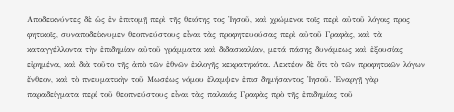Αποδεικνύντες δὲ ὡς ἐν ἐπιτομῇ περὶ τῆς θειότης τος Ἰησοῦ, καὶ χρώμενοι τοῖς περὶ αὐτοῦ λόγοις προς φητικοῖς, συναποδείκνυμεν θεοπνεύστους εἶναι τὰς προφητευούσας περὶ αὐτοῦ Γραφὰς, καὶ τὰ καταγγέλλοντα τὴν ἐπιδημίαν αὐτοῦ γράμματα καὶ διδασκαλίαν, μετά πάσης δυνάμεως καὶ ἐξουσίας εἰρημένα, καὶ διὰ τοῦτο τῆς ἀπὸ τῶν ἐθνῶν ἐκλογῆς κεκρατηκότα. Λεκτέον δὲ ὅτι τὸ τῶν προφητικῶν λόγων ἔνθεον, καὶ τὸ πνευματικὴν τοῦ Μωσέως νόμου ἔλαμψεν ἐπισ δημήσαντος Ἰησοῦ. Ἐναργῇ γὰρ παραδείγματα περί τοῦ θεοπνεύστους εἶναι τὰς παλαιάς Γραφὰς πρὸ τῆς ἐπιδημίας τοῦ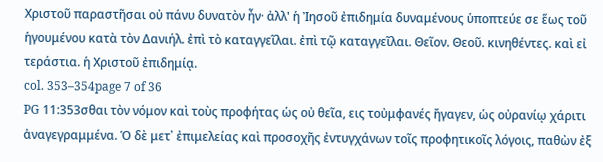Χριστοῦ παραστῆσαι οὐ πάνυ δυνατὸν ἦν· ἀλλ' ἡ Ἰησοῦ ἐπιδημία δυναμένους ὑποπτεύε σε ἕως τοῦ ἡγουμένου κατὰ τὸν Δανιήλ. ἐπὶ τὸ καταγγεῖλαι. ἐπὶ τῷ καταγγεῖλαι. Θεῖον. Θεοῦ. κινηθέντες. καὶ εἰ τεράστια. ἡ Χριστοῦ ἐπιδημίᾳ.
col. 353–354page 7 of 36
PG 11:353σθαι τὸν νόμον καὶ τοὺς προφήτας ὡς οὐ θεῖα, εις τοὐμφανές ἤγαγεν, ὡς οὐρανίῳ χάριτι ἀναγεγραμμένα. Ὁ δὲ μετ᾿ ἐπιμελείας καὶ προσοχῆς ἐντυγχάνων τοῖς προφητικοῖς λόγοις, παθὼν ἐξ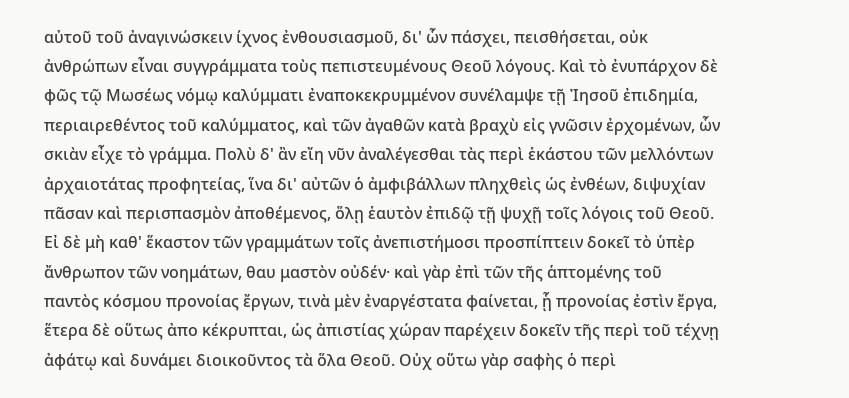αὐτοῦ τοῦ ἀναγινώσκειν ίχνος ἐνθουσιασμοῦ, δι' ὧν πάσχει, πεισθήσεται, οὐκ ἀνθρώπων εἶναι συγγράμματα τοὺς πεπιστευμένους Θεοῦ λόγους. Καὶ τὸ ἐνυπάρχον δὲ φῶς τῷ Μωσέως νόμῳ καλύμματι ἐναποκεκρυμμένον συνέλαμψε τῇ Ἰησοῦ ἐπιδημία, περιαιρεθέντος τοῦ καλύμματος, καὶ τῶν ἀγαθῶν κατὰ βραχὺ εἰς γνῶσιν ἐρχομένων, ὧν σκιὰν εἶχε τὸ γράμμα. Πολὺ δ' ἂν εἴη νῦν ἀναλέγεσθαι τὰς περὶ ἑκάστου τῶν μελλόντων ἀρχαιοτάτας προφητείας, ἵνα δι' αὐτῶν ὁ ἀμφιβάλλων πληχθεὶς ὡς ἐνθέων, διψυχίαν πᾶσαν καὶ περισπασμὸν ἀποθέμενος, ὅλῃ ἑαυτὸν ἐπιδῷ τῇ ψυχῇ τοῖς λόγοις τοῦ Θεοῦ. Εἰ δὲ μὴ καθ' ἕκαστον τῶν γραμμάτων τοῖς ἀνεπιστήμοσι προσπίπτειν δοκεῖ τὸ ὑπὲρ ἄνθρωπον τῶν νοημάτων, θαυ μαστὸν οὐδέν· καὶ γὰρ ἐπὶ τῶν τῆς ἁπτομένης τοῦ παντὸς κόσμου προνοίας ἔργων, τινὰ μὲν ἐναργέστατα φαίνεται, ᾗ προνοίας ἐστὶν ἔργα, ἕτερα δὲ οὕτως ἀπο κέκρυπται, ὡς ἀπιστίας χώραν παρέχειν δοκεῖν τῆς περὶ τοῦ τέχνῃ ἀφάτῳ καὶ δυνάμει διοικοῦντος τὰ ὅλα Θεοῦ. Οὐχ οὕτω γὰρ σαφὴς ὁ περὶ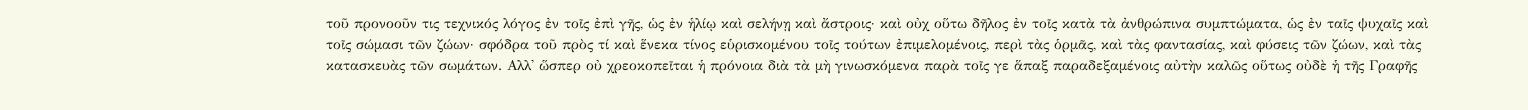τοῦ προνοοῦν τις τεχνικός λόγος ἐν τοῖς ἐπὶ γῆς, ὡς ἐν ἡλίῳ καὶ σελήνῃ καὶ ἄστροις· καὶ οὐχ οὕτω δῆλος ἐν τοῖς κατὰ τὰ ἀνθρώπινα συμπτώματα, ὡς ἐν ταῖς ψυχαῖς καὶ τοῖς σώμασι τῶν ζώων· σφόδρα τοῦ πρὸς τί καὶ ἕνεκα τίνος εὑρισκομένου τοῖς τούτων ἐπιμελομένοις, περὶ τὰς ὁρμᾶς, καὶ τὰς φαντασίας, καὶ φύσεις τῶν ζώων, καὶ τὰς κατασκευὰς τῶν σωμάτων. Αλλ' ὥσπερ οὐ χρεοκοπεῖται ἡ πρόνοια διὰ τὰ μὴ γινωσκόμενα παρὰ τοῖς γε ἅπαξ παραδεξαμένοις αὐτὴν καλῶς οὕτως οὐδὲ ἡ τῆς Γραφῆς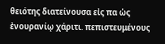θειότης διατείνουσα εἰς πα ὡς ἐνουρανίῳ χάριτι. πεπιστευμένους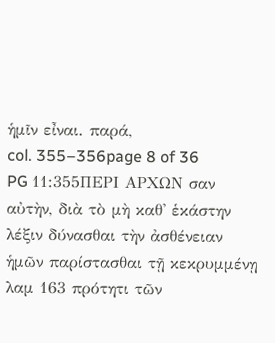ἡμῖν εἶναι. παρά,
col. 355–356page 8 of 36
PG 11:355ΠΕΡΙ ΑΡΧΩΝ σαν αὐτὴν, διὰ τὸ μὴ καθ' ἑκάστην λέξιν δύνασθαι τὴν ἀσθένειαν ἡμῶν παρίστασθαι τῇ κεκρυμμένῃ λαμ 163 πρότητι τῶν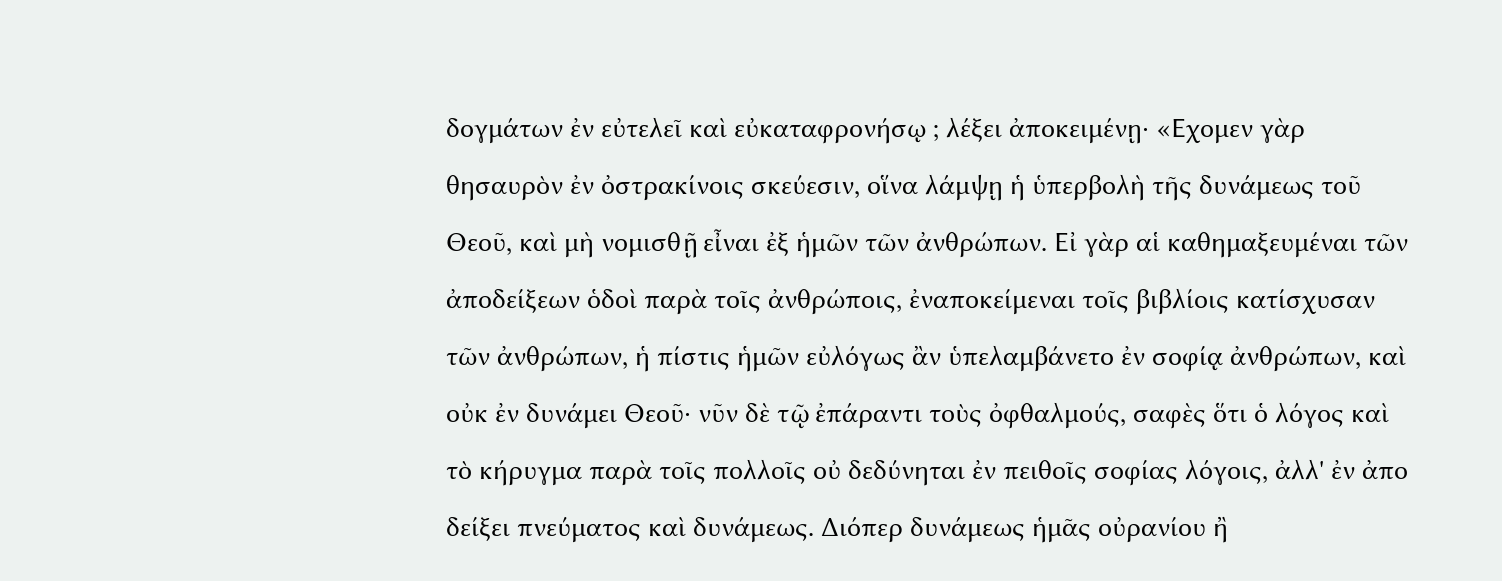δογμάτων ἐν εὐτελεῖ καὶ εὐκαταφρονήσῳ ; λέξει ἀποκειμένῃ· «Εχομεν γὰρ θησαυρὸν ἐν ὀστρακίνοις σκεύεσιν, οἵνα λάμψῃ ἡ ὑπερβολὴ τῆς δυνάμεως τοῦ Θεοῦ, καὶ μὴ νομισθῇ εἶναι ἐξ ἡμῶν τῶν ἀνθρώπων. Εἰ γὰρ αἱ καθημαξευμέναι τῶν ἀποδείξεων ὁδοὶ παρὰ τοῖς ἀνθρώποις, ἐναποκείμεναι τοῖς βιβλίοις κατίσχυσαν τῶν ἀνθρώπων, ἡ πίστις ἡμῶν εὐλόγως ἂν ὑπελαμβάνετο ἐν σοφίᾳ ἀνθρώπων, καὶ οὐκ ἐν δυνάμει Θεοῦ· νῦν δὲ τῷ ἐπάραντι τοὺς ὀφθαλμούς, σαφὲς ὅτι ὁ λόγος καὶ τὸ κήρυγμα παρὰ τοῖς πολλοῖς οὐ δεδύνηται ἐν πειθοῖς σοφίας λόγοις, ἀλλ' ἐν ἀπο δείξει πνεύματος καὶ δυνάμεως. Διόπερ δυνάμεως ἡμᾶς οὐρανίου ἢ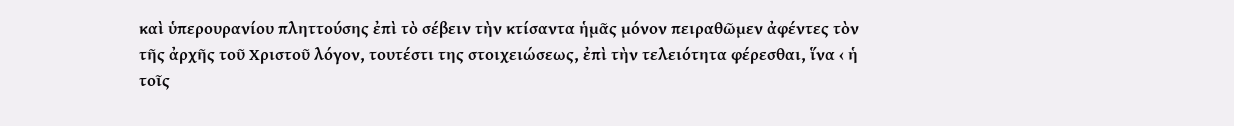καὶ ὑπερουρανίου πληττούσης ἐπὶ τὸ σέβειν τὴν κτίσαντα ἡμᾶς μόνον πειραθῶμεν ἀφέντες τὸν τῆς ἀρχῆς τοῦ Χριστοῦ λόγον, τουτέστι της στοιχειώσεως, ἐπὶ τὴν τελειότητα φέρεσθαι, ἵνα ‹ ἡ τοῖς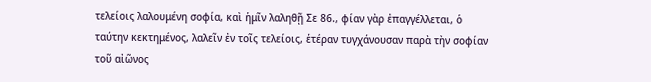τελείοις λαλουμένη σοφία, καὶ ἡμῖν λαληθῇ Σε 86., φίαν γὰρ ἐπαγγέλλεται, ὁ ταύτην κεκτημένος, λαλεῖν ἐν τοῖς τελείοις, ἑτέραν τυγχάνουσαν παρὰ τὴν σοφίαν τοῦ αἰῶνος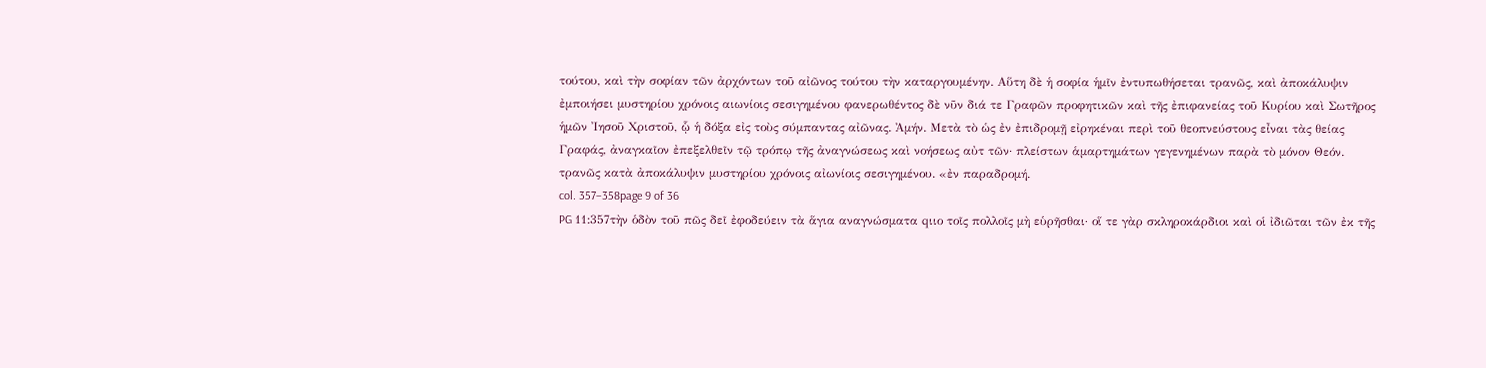τούτου, καὶ τὴν σοφίαν τῶν ἀρχόντων τοῦ αἰῶνος τούτου τὴν καταργουμένην. Αὕτη δὲ ἡ σοφία ἡμῖν ἐντυπωθήσεται τρανῶς, καὶ ἀποκάλυψιν ἐμποιήσει μυστηρίου χρόνοις αιωνίοις σεσιγημένου φανερωθέντος δὲ νῦν διά τε Γραφῶν προφητικῶν καὶ τῆς ἐπιφανείας τοῦ Κυρίου καὶ Σωτῆρος ἡμῶν Ἰησοῦ Χριστοῦ, ᾧ ἡ δόξα εἰς τοὺς σύμπαντας αἰῶνας. Ἀμήν. Μετὰ τὸ ὡς ἐν ἐπιδρομῇ εἰρηκέναι περὶ τοῦ θεοπνεύστους εἶναι τὰς θείας Γραφάς, ἀναγκαῖον ἐπεξελθεῖν τῷ τρόπῳ τῆς ἀναγνώσεως καὶ νοήσεως αὐτ τῶν· πλείστων ἁμαρτημάτων γεγενημένων παρὰ τὸ μόνον Θεόν. τρανῶς κατὰ ἀποκάλυψιν μυστηρίου χρόνοις αἰωνίοις σεσιγημένου. «ἐν παραδρομή.
col. 357–358page 9 of 36
PG 11:357τὴν ὁδὸν τοῦ πῶς δεῖ ἐφοδεύειν τὰ ἅγια αναγνώσματα qιιο τοῖς πολλοῖς μὴ εὑρῆσθαι· οἵ τε γὰρ σκληροκάρδιοι καὶ οἱ ἰδιῶται τῶν ἐκ τῆς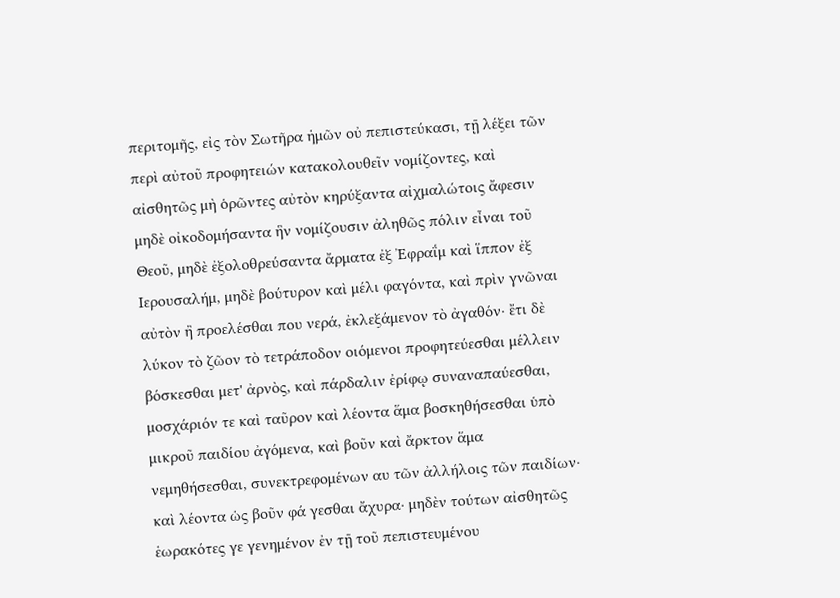περιτομῆς, εἰς τὸν Σωτῆρα ἡμῶν οὐ πεπιστεύκασι, τῇ λέξει τῶν περὶ αὐτοῦ προφητειών κατακολουθεῖν νομίζοντες, καὶ αἰσθητῶς μὴ ὁρῶντες αὐτὸν κηρύξαντα αἰχμαλώτοις ἄφεσιν μηδὲ οἰκοδομήσαντα ἣν νομίζουσιν ἀληθῶς πόλιν εἶναι τοῦ Θεοῦ, μηδὲ ἐξολοθρεύσαντα ἄρματα ἐξ Ἐφραΐμ καὶ ἵππον ἐξ Ιερουσαλήμ, μηδὲ βούτυρον καὶ μέλι φαγόντα, καὶ πρὶν γνῶναι αὐτὸν ἢ προελέσθαι που νερά, ἐκλεξάμενον τὸ ἀγαθόν· ἔτι δὲ λύκον τὸ ζῶον τὸ τετράποδον οιόμενοι προφητεύεσθαι μέλλειν βόσκεσθαι μετ' ἀρνὸς, καὶ πάρδαλιν ἐρίφῳ συναναπαύεσθαι, μοσχάριόν τε καὶ ταῦρον καὶ λέοντα ἅμα βοσκηθήσεσθαι ὑπὸ μικροῦ παιδίου ἀγόμενα, καὶ βοῦν καὶ ἄρκτον ἅμα νεμηθήσεσθαι, συνεκτρεφομένων αυ τῶν ἀλλήλοις τῶν παιδίων· καὶ λέοντα ὡς βοῦν φά γεσθαι ἄχυρα· μηδὲν τούτων αἰσθητῶς ἑωρακότες γε γενημένον ἐν τῇ τοῦ πεπιστευμένου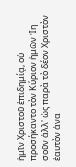ἡμῖν Χριστοῦ ἐπιδημίᾳ, οὐ προσήκαντο τὸν Κύριον ἡμῶν Ἰη σοῦν ἀλλ' ὡς παρὰ τὸ δέον Χριστὸν ἑαυτὸν ἀνα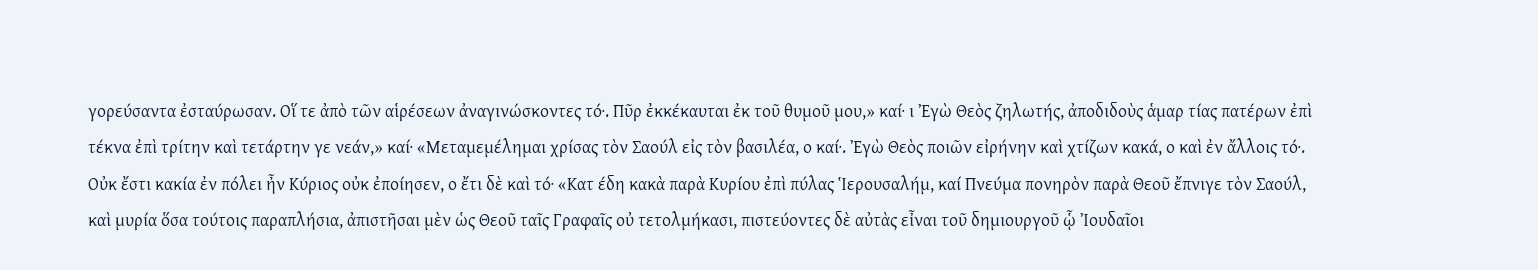γορεύσαντα ἐσταύρωσαν. Οἵ τε ἀπὸ τῶν αἱρέσεων ἀναγινώσκοντες τό·. Πῦρ ἐκκέκαυται ἐκ τοῦ θυμοῦ μου,» καί· ι Ἐγὼ Θεὸς ζηλωτής, ἀποδιδοὺς ἁμαρ τίας πατέρων ἐπὶ τέκνα ἐπὶ τρίτην καὶ τετάρτην γε νεάν,» καί· «Μεταμεμέλημαι χρίσας τὸν Σαούλ εἰς τὸν βασιλέα, ο καί·. Ἐγὼ Θεὸς ποιῶν εἰρήνην καὶ χτίζων κακά, ο καὶ ἐν ἄλλοις τό·. Οὐκ ἔστι κακία ἐν πόλει ἦν Κύριος οὐκ ἐποίησεν, ο ἔτι δὲ καὶ τό· «Κατ έδη κακὰ παρὰ Κυρίου ἐπὶ πύλας Ἱερουσαλήμ, καί Πνεύμα πονηρὸν παρὰ Θεοῦ ἔπνιγε τὸν Σαούλ, καὶ μυρία ὅσα τούτοις παραπλήσια, ἀπιστῆσαι μὲν ὡς Θεοῦ ταῖς Γραφαῖς οὐ τετολμήκασι, πιστεύοντες δὲ αὐτὰς εἶναι τοῦ δημιουργοῦ ᾧ Ἰουδαῖοι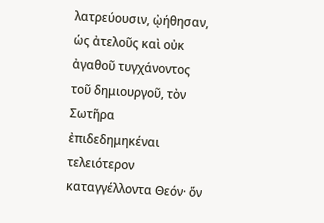λατρεύουσιν, ᾠήθησαν, ὡς ἀτελοῦς καὶ οὐκ ἀγαθοῦ τυγχάνοντος τοῦ δημιουργοῦ, τὸν Σωτῆρα ἐπιδεδημηκέναι τελειότερον καταγγέλλοντα Θεόν· ὅν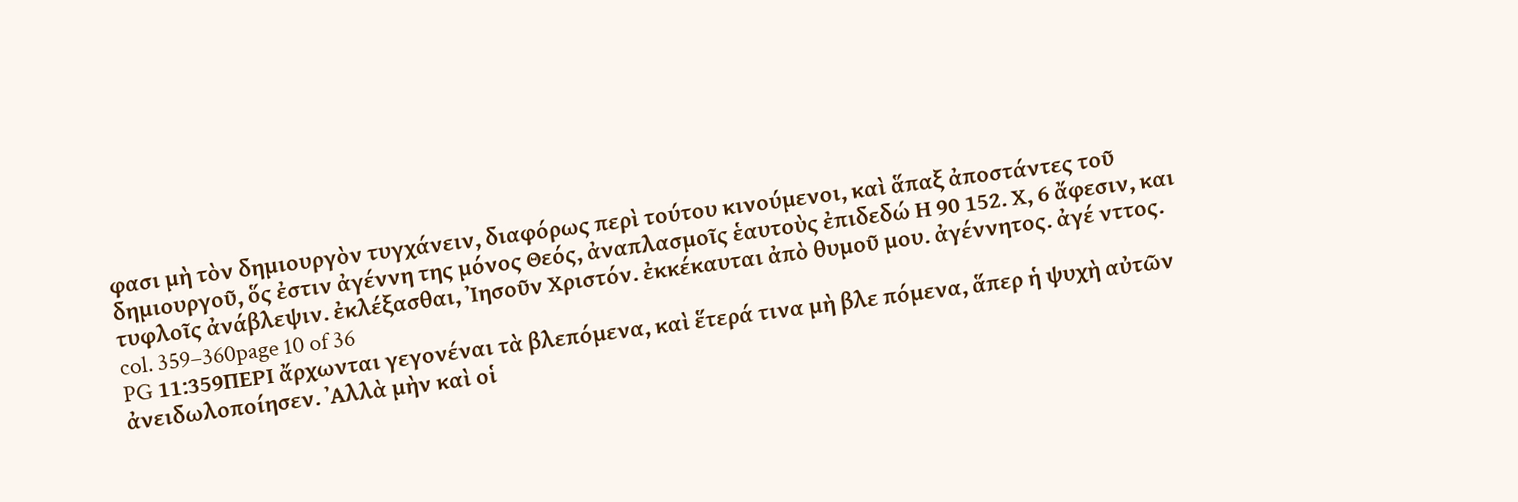φασι μὴ τὸν δημιουργὸν τυγχάνειν, διαφόρως περὶ τούτου κινούμενοι, καὶ ἅπαξ ἀποστάντες τοῦ δημιουργοῦ, ὅς ἐστιν ἀγέννη της μόνος Θεός, ἀναπλασμοῖς ἑαυτοὺς ἐπιδεδώ Η 90 152. Χ, 6 ἄφεσιν, και τυφλοῖς ἀνάβλεψιν. ἐκλέξασθαι, Ἰησοῦν Χριστόν. ἐκκέκαυται ἀπὸ θυμοῦ μου. ἀγέννητος. ἀγέ νττος.
col. 359–360page 10 of 36
PG 11:359ΠΕΡΙ ἄρχωνται γεγονέναι τὰ βλεπόμενα, καὶ ἕτερά τινα μὴ βλε πόμενα, ἅπερ ἡ ψυχὴ αὐτῶν ἀνειδωλοποίησεν. ᾿Αλλὰ μὴν καὶ οἱ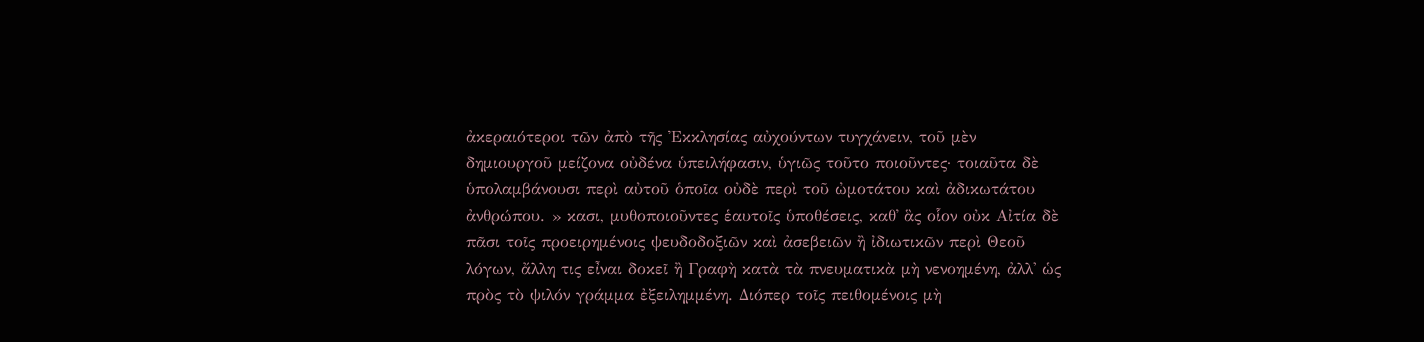ἀκεραιότεροι τῶν ἀπὸ τῆς Ἐκκλησίας αὐχούντων τυγχάνειν, τοῦ μὲν δημιουργοῦ μείζονα οὐδένα ὑπειλήφασιν, ὑγιῶς τοῦτο ποιοῦντες· τοιαῦτα δὲ ὑπολαμβάνουσι περὶ αὐτοῦ ὁποῖα οὐδὲ περὶ τοῦ ὠμοτάτου καὶ ἀδικωτάτου ἀνθρώπου. » κασι, μυθοποιοῦντες ἑαυτοῖς ὑποθέσεις, καθ᾽ ἃς οἷον οὐκ Αἰτία δὲ πᾶσι τοῖς προειρημένοις ψευδοδοξιῶν καὶ ἀσεβειῶν ἢ ἰδιωτικῶν περὶ Θεοῦ λόγων, ἄλλη τις εἶναι δοκεῖ ἢ Γραφὴ κατὰ τὰ πνευματικὰ μὴ νενοημένη, ἀλλ' ὡς πρὸς τὸ ψιλόν γράμμα ἐξειλημμένη. Διόπερ τοῖς πειθομένοις μὴ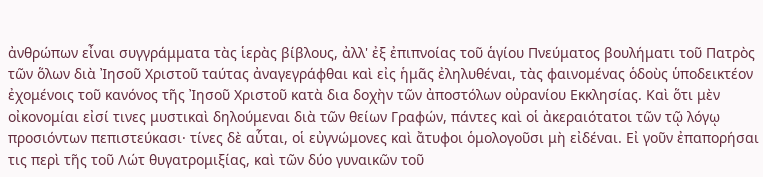ἀνθρώπων εἶναι συγγράμματα τὰς ἱερὰς βίβλους, ἀλλ' ἐξ ἐπιπνοίας τοῦ ἁγίου Πνεύματος βουλήματι τοῦ Πατρὸς τῶν ὅλων διὰ Ἰησοῦ Χριστοῦ ταύτας ἀναγεγράφθαι καὶ εἰς ἡμᾶς ἐληλυθέναι, τὰς φαινομένας ὁδοὺς ὑποδεικτέον ἐχομένοις τοῦ κανόνος τῆς Ἰησοῦ Χριστοῦ κατὰ δια δοχὴν τῶν ἀποστόλων οὐρανίου Εκκλησίας. Καὶ ὅτι μὲν οἰκονομίαι εἰσί τινες μυστικαὶ δηλούμεναι διὰ τῶν θείων Γραφών, πάντες καὶ οἱ ἀκεραιότατοι τῶν τῷ λόγῳ προσιόντων πεπιστεύκασι· τίνες δὲ αὗται, οἱ εὐγνώμονες καὶ ἄτυφοι ὁμολογοῦσι μὴ εἰδέναι. Εἰ γοῦν ἐπαπορήσαι τις περὶ τῆς τοῦ Λώτ θυγατρομιξίας, καὶ τῶν δύο γυναικῶν τοῦ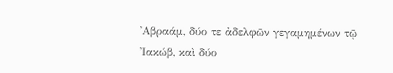᾿Αβραάμ, δύο τε ἀδελφῶν γεγαμημένων τῷ Ἰακώβ, καὶ δύο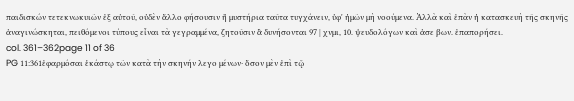παιδισκών τετεκνωκυιῶν ἐξ αὐτοῦ, οὐδὲν ἄλλο φήσουσιν ἢ μυστήρια ταῦτα τυγχάνειν, ὑφ' ἡμῶν μὴ νοούμενα. Ἀλλὰ καὶ ἐπὰν ἡ κατασκευὴ τῆς σκηνῆς ἀναγινώσκηται, πειθόμενοι τύπους εἶναι τὰ γεγραμμένα, ζητοῦσιν ἃ δυνήσονται 97 | χνμι, 10. ψευδολόγων καὶ ἀσε βων. ἐπαπορήσει.
col. 361–362page 11 of 36
PG 11:361ἐφαρμόσαι ἑκάστῳ τῶν κατὰ τὴν σκηνήν λεγο μένων· ὅσον μὲν ἐπὶ τῷ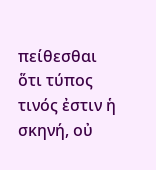πείθεσθαι ὅτι τύπος τινός ἐστιν ἡ σκηνή, οὐ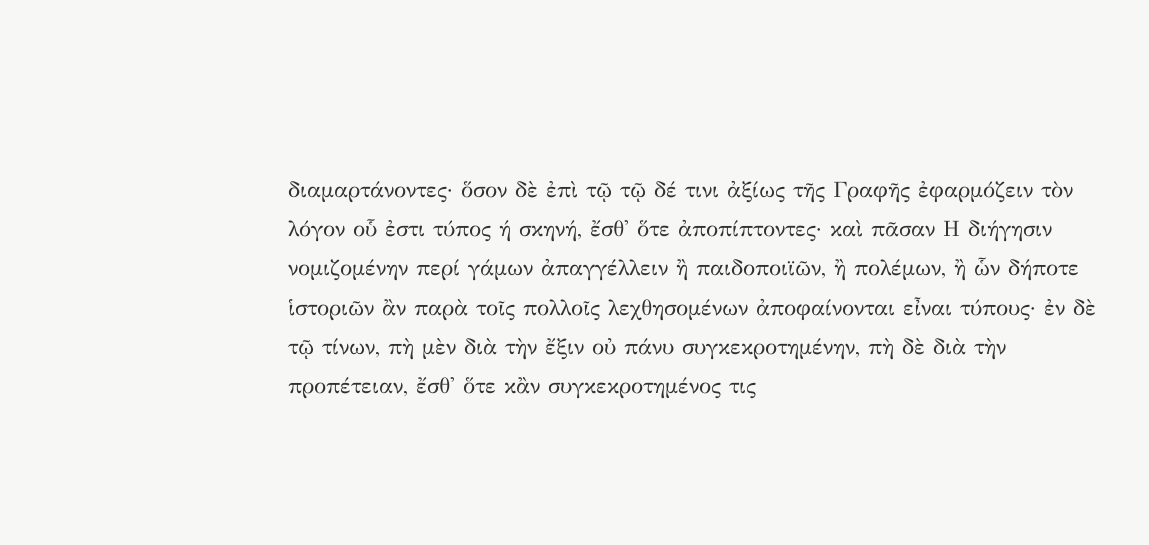διαμαρτάνοντες· ὅσον δὲ ἐπὶ τῷ τῷ δέ τινι ἀξίως τῆς Γραφῆς ἐφαρμόζειν τὸν λόγον οὗ ἐστι τύπος ή σκηνή, ἔσθ' ὅτε ἀποπίπτοντες· καὶ πᾶσαν Η διήγησιν νομιζομένην περί γάμων ἀπαγγέλλειν ἢ παιδοποιϊῶν, ἢ πολέμων, ἢ ὧν δήποτε ἱστοριῶν ἂν παρὰ τοῖς πολλοῖς λεχθησομένων ἀποφαίνονται εἶναι τύπους· ἐν δὲ τῷ τίνων, πὴ μὲν διὰ τὴν ἔξιν οὐ πάνυ συγκεκροτημένην, πὴ δὲ διὰ τὴν προπέτειαν, ἔσθ' ὅτε κἂν συγκεκροτημένος τις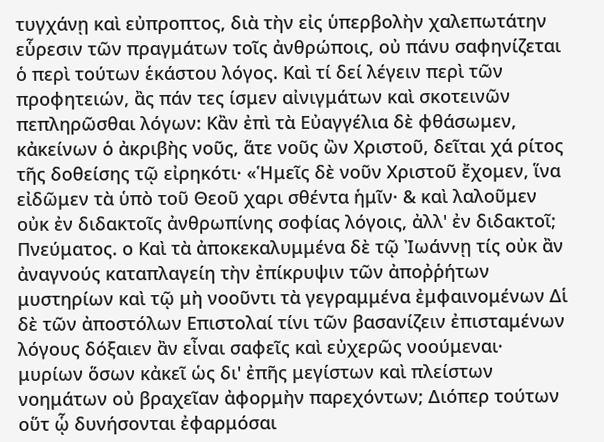τυγχάνῃ καὶ εὐπροπτος, διὰ τὴν εἰς ὑπερβολὴν χαλεπωτάτην εὗρεσιν τῶν πραγμάτων τοῖς ἀνθρώποις, οὐ πάνυ σαφηνίζεται ὁ περὶ τούτων ἑκάστου λόγος. Καὶ τί δεί λέγειν περὶ τῶν προφητειών, ἂς πάν τες ίσμεν αἰνιγμάτων καὶ σκοτεινῶν πεπληρῶσθαι λόγων: Κἂν ἐπὶ τὰ Εὐαγγέλια δὲ φθάσωμεν, κἀκείνων ὁ ἀκριβὴς νοῦς, ἅτε νοῦς ὢν Χριστοῦ, δεῖται χά ρίτος τῆς δοθείσης τῷ εἰρηκότι· «Ἡμεῖς δὲ νοῦν Χριστοῦ ἔχομεν, ἵνα εἰδῶμεν τὰ ὑπὸ τοῦ Θεοῦ χαρι σθέντα ἡμῖν· & καὶ λαλοῦμεν οὐκ ἐν διδακτοῖς ἀνθρωπίνης σοφίας λόγοις, ἀλλ' ἐν διδακτοῖ; Πνεύματος. ο Καὶ τὰ ἀποκεκαλυμμένα δὲ τῷ Ἰωάννῃ τίς οὐκ ἂν ἀναγνούς καταπλαγείη τὴν ἐπίκρυψιν τῶν ἀποῤῥήτων μυστηρίων καὶ τῷ μὴ νοοῦντι τὰ γεγραμμένα ἐμφαινομένων Δἱ δὲ τῶν ἀποστόλων Επιστολαί τίνι τῶν βασανίζειν ἐπισταμένων λόγους δόξαιεν ἂν εἶναι σαφεῖς καὶ εὐχερῶς νοούμεναι· μυρίων ὅσων κἀκεῖ ὡς δι' ἐπῆς μεγίστων καὶ πλείστων νοημάτων οὐ βραχεῖαν ἀφορμὴν παρεχόντων; Διόπερ τούτων οὕτ ᾧ δυνήσονται ἐφαρμόσαι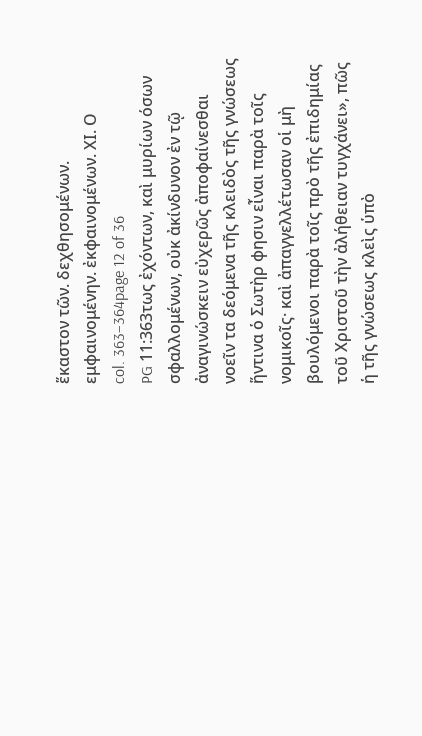ἕκαστον τῶν. δεχθησομένων. εμφαινομένην. ἐκφαινομένων. ΧΙ. Ο
col. 363–364page 12 of 36
PG 11:363τως ἐχόντων, καὶ μυρίων όσων σφαλλομένων, οὐκ ἀκίνδυνον ἐν τῷ ἀναγινώσκειν εὐχερῶς ἀποφαίνεσθαι νοεῖν τα δεόμενα τῆς κλειδὸς τῆς γνώσεως ἥντινα ὁ Σωτὴρ φησιν εἶναι παρὰ τοῖς νομικοῖς· καὶ ἀπαγγελλέτωσαν οἱ μὴ βουλόμενοι παρὰ τοῖς πρὸ τῆς ἐπιδημίας τοῦ Χριστοῦ τὴν ἀλήθειαν τυγχάνει», πῶς ἡ τῆς γνώσεως κλεὶς ὑπὸ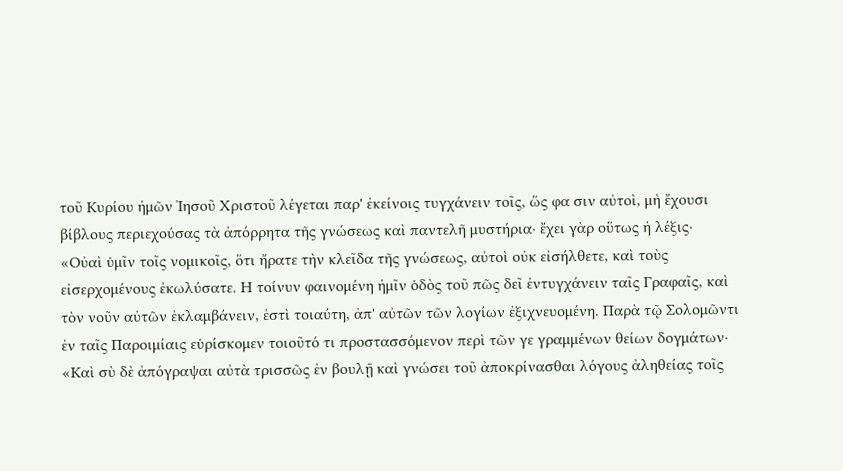τοῦ Κυρίου ἡμῶν Ἰησοῦ Χριστοῦ λέγεται παρ' ἐκείνοις τυγχάνειν τοῖς, ὥς φα σιν αὐτοὶ, μὴ ἔχουσι βίβλους περιεχούσας τὰ ἀπόρρητα τῆς γνώσεως καὶ παντελῆ μυστήρια· ἔχει γὰρ οὕτως ἡ λέξις· «Οὐαὶ ὑμῖν τοῖς νομικοῖς, ὅτι ἤρατε τὴν κλεῖδα τῆς γνώσεως, αὐτοὶ οὐκ εἰσήλθετε, καὶ τοὺς εἰσερχομένους ἐκωλύσατε. Η τοίνυν φαινομένη ἡμῖν ὁδὸς τοῦ πῶς δεῖ ἐντυγχάνειν ταῖς Γραφαῖς, καὶ τὸν νοῦν αὐτῶν ἐκλαμβάνειν, ἐστὶ τοιαύτη, ἀπ' αὐτῶν τῶν λογίων ἐξιχνευομένη. Παρὰ τῷ Σολομῶντι ἐν ταῖς Παροιμίαις εὑρίσκομεν τοιοῦτό τι προστασσόμενον περὶ τῶν γε γραμμένων θείων δογμάτων· «Καὶ σὺ δὲ ἀπόγραψαι αὐτὰ τρισσῶς ἐν βουλῇ καὶ γνώσει τοῦ ἀποκρίνασθαι λόγους ἀληθείας τοῖς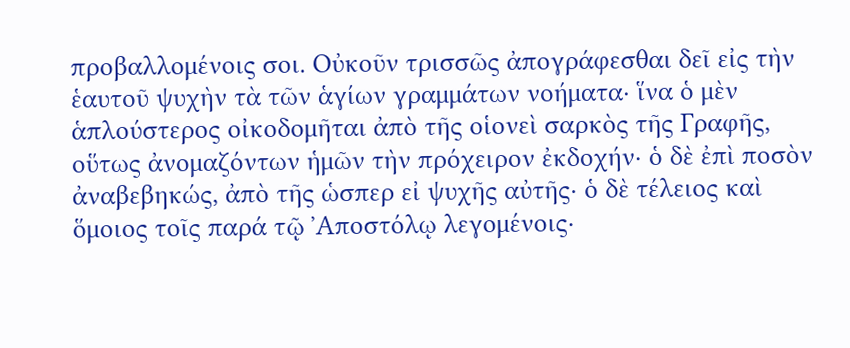προβαλλομένοις σοι. Οὐκοῦν τρισσῶς ἀπογράφεσθαι δεῖ εἰς τὴν ἑαυτοῦ ψυχὴν τὰ τῶν ἁγίων γραμμάτων νοήματα· ἵνα ὁ μὲν ἁπλούστερος οἰκοδομῆται ἀπὸ τῆς οἱονεὶ σαρκὸς τῆς Γραφῆς, οὕτως ἀνομαζόντων ἡμῶν τὴν πρόχειρον ἐκδοχήν· ὁ δὲ ἐπὶ ποσὸν ἀναβεβηκώς, ἀπὸ τῆς ὡσπερ εἰ ψυχῆς αὐτῆς· ὁ δὲ τέλειος καὶ ὅμοιος τοῖς παρά τῷ ᾿Αποστόλῳ λεγομένοις·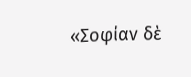«Σοφίαν δὲ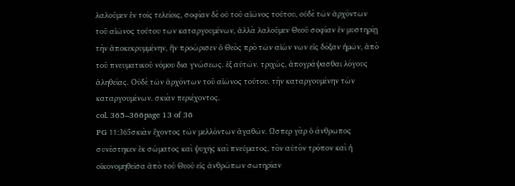λαλοῦμεν ἐν τοῖς τελείοις, σοφίαν δὲ οὐ τοῦ αἰῶνος τούτου, οὐδὲ τῶν ἀρχόντων τοῦ αἰῶνος τούτου των καταργουμένων, ἀλλὰ λαλοῦμεν Θεοῦ σοφίαν ἐν μυστηρίῃ τὴν ἀποκεκρυμμένην, ἣν προώρισεν ὁ Θεὸς πρὸ τῶν αἰών νων εἰς δόξαν ἡμῶν, ἀπὸ τοῦ πνευματικοῦ νόμου δια γνώσεως. ἐξ αὐτῶν. τριχώς, ἀπογράψασθαι λόγους ἀληθείας. Οὐδὲ τῶν ἀρχόντων τοῦ αἰῶνος τούτου. τὴν καταργουμένην τῶν καταργουμένων. σκιὰν περιέχοντος.
col. 365–366page 13 of 36
PG 11:365σκιὰν ἔχοντος τῶν μελλόντων ἀγαθῶν. Ωσπερ γὰρ ὁ άνθρωπος συνέστηκεν ἐκ σώματος καὶ ψυχῆς καὶ πνεύματος, τὸν αὐτὸν τρόπον καὶ ἡ οἰκονομηθεῖσα ἀπὸ τοῦ Θεοῦ εἰς ἀνθρώπων σωτηρίαν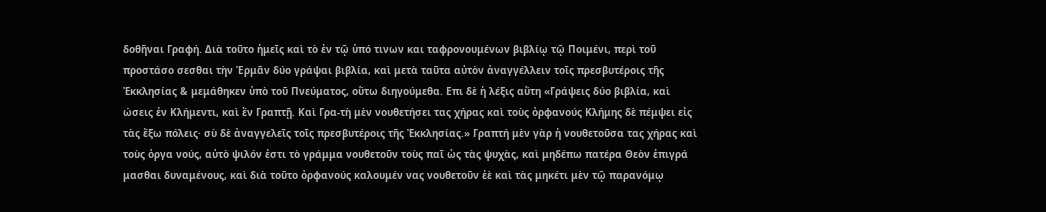δοθῆναι Γραφή. Διὰ τοῦτο ἡμεῖς καὶ τὸ ἐν τῷ ὑπό τινων και ταφρονουμένων βιβλίῳ τῷ Ποιμένι, περὶ τοῦ προστάσο σεσθαι τὴν Ἑρμᾶν δύο γράψαι βιβλία, καὶ μετὰ ταῦτα αὐτὸν ἀναγγέλλειν τοῖς πρεσβυτέροις τῆς Ἐκκλησίας & μεμάθηκεν ὑπὸ τοῦ Πνεύματος, οὕτω διηγούμεθα. Επι δὲ ἡ λέξις αὕτη «Γράψεις δύο βιβλία, καὶ ώσεις ἐν Κλήμεντι, καὶ ἓν Γραπτῇ. Καὶ Γρα-τὴ μὲν νουθετήσει τας χήρας καὶ τοὺς ὀρφανούς Κλήμης δὲ πέμψει εἰς τὰς ἔξω πόλεις· σὺ δὲ ἀναγγελεῖς τοῖς πρεσβυτέροις τῆς Ἐκκλησίας.» Γραπτή μὲν γὰρ ἡ νουθετοῦσα τας χήρας καὶ τοὺς ὀργα νούς, αὐτὸ ψιλόν ἐστι τὸ γράμμα νουθετοῦν τοὺς παῖ ὡς τὰς ψυχὰς, καὶ μηδέπω πατέρα Θεὸν ἐπιγρά μασθαι δυναμένους, καὶ διὰ τοῦτο ὀρφανούς καλουμέν νας νουθετοῦν ἐὲ καὶ τὰς μηκέτι μὲν τῷ παρανόμῳ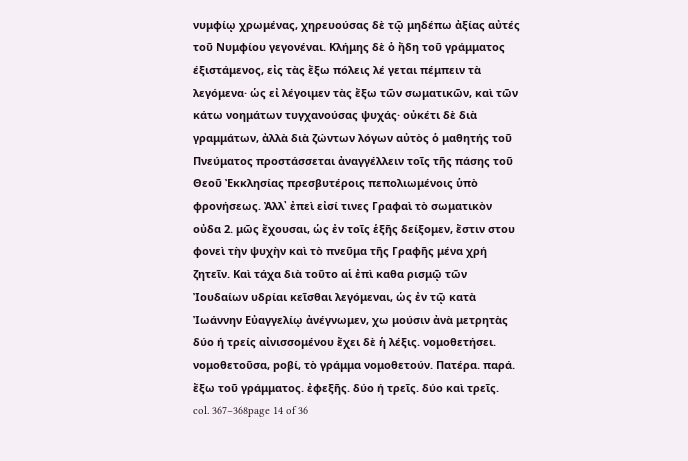νυμφίῳ χρωμένας, χηρευούσας δὲ τῷ μηδέπω ἀξίας αὐτές τοῦ Νυμφίου γεγονέναι. Κλήμης δὲ ὁ ἤδη τοῦ γράμματος έξιστάμενος, εἰς τὰς ἔξω πόλεις λέ γεται πέμπειν τὰ λεγόμενα· ὡς εἰ λέγοιμεν τὰς ἔξω τῶν σωματικῶν, καὶ τῶν κάτω νοημάτων τυγχανούσας ψυχάς· οὐκέτι δὲ διὰ γραμμάτων, ἀλλὰ διὰ ζώντων λόγων αὐτὸς ὁ μαθητής τοῦ Πνεύματος προστάσσεται ἀναγγέλλειν τοῖς τῆς πάσης τοῦ Θεοῦ Ἐκκλησίας πρεσβυτέροις πεπολιωμένοις ὑπὸ φρονήσεως. Ἀλλ᾽ ἐπεὶ εἰσί τινες Γραφαὶ τὸ σωματικὸν οὐδα 2. μῶς ἔχουσαι, ὡς ἐν τοῖς ἑξῆς δείξομεν, ἔστιν στου φονεὶ τὴν ψυχὴν καὶ τὸ πνεῦμα τῆς Γραφῆς μένα χρή ζητεῖν. Καὶ τάχα διὰ τοῦτο αἱ ἐπὶ καθα ρισμῷ τῶν Ἰουδαίων υδρίαι κεῖσθαι λεγόμεναι, ὡς ἐν τῷ κατὰ Ἰωάννην Εὐαγγελίῳ ἀνέγνωμεν, χω μούσιν ἀνὰ μετρητὰς δύο ή τρείς αἰνισσομένου ἔχει δὲ ἡ λέξις. νομοθετήσει. νομοθετοῦσα, pοβί, τὸ γράμμα νομοθετούν. Πατέρα. παρά. ἔξω τοῦ γράμματος. ἐφεξῆς. δύο ή τρεῖς. δύο καὶ τρεῖς.
col. 367–368page 14 of 36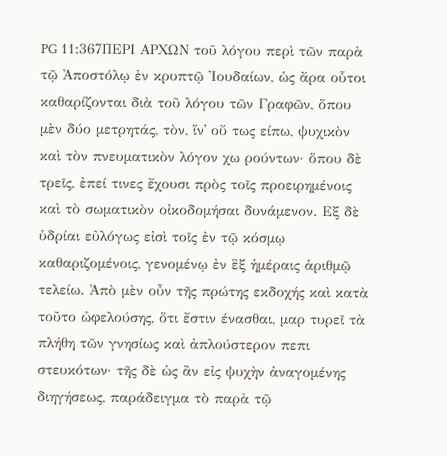PG 11:367ΠΕΡΙ ΑΡΧΩΝ τοῦ λόγου περὶ τῶν παρὰ τῷ Ἀποστόλῳ ἐν κρυπτῷ Ἰουδαίων, ὡς ἄρα οὗτοι καθαρίζονται διὰ τοῦ λόγου τῶν Γραφῶν, ὅπου μὲν δύο μετρητάς, τὸν, ἵν᾽ οὔ τως είπω, ψυχικὸν καὶ τὸν πνευματικὸν λόγον χω ρούντων· ὅπου δὲ τρεῖς, ἐπεί τινες ἔχουσι πρὸς τοῖς προειρημένοις καὶ τὸ σωματικὸν οἰκοδομήσαι δυνάμενον. Εξ δὲ ὑδρίαι εὐλόγως εἰσὶ τοῖς ἐν τῷ κόσμῳ καθαριζομένοις, γενομένῳ ἐν ἓξ ἡμέραις ἀριθμῷ τελείω. Ἀπὸ μὲν οὖν τῆς πρώτης εκδοχής καὶ κατὰ τοῦτο ὠφελούσης, ὅτι ἔστιν ένασθαι, μαρ τυρεῖ τὰ πλήθη τῶν γνησίως καὶ ἀπλούστερον πεπι στευκότων· τῆς δὲ ὡς ἂν εἰς ψυχὴν ἀναγομένης διηγήσεως, παράδειγμα τὸ παρὰ τῷ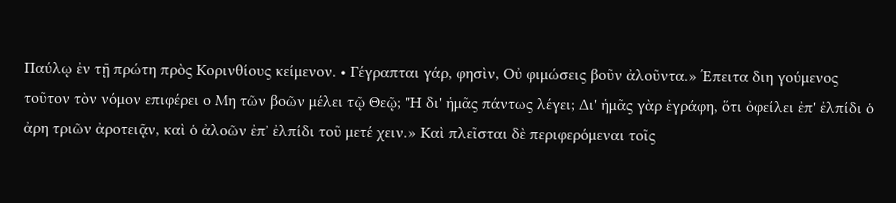Παύλῳ ἐν τῇ πρώτη πρὸς Κορινθίους κείμενον. • Γέγραπται γάρ, φησὶν, Οὐ φιμώσεις βοῦν ἀλοῦντα.» Έπειτα διη γούμενος τοῦτον τὸν νόμον επιφέρει ο Μη τῶν βοῶν μέλει τῷ Θεῷ; "Η δι' ἡμᾶς πάντως λέγει; Δι' ἡμᾶς γὰρ ἐγράφη, ὅτι ὀφείλει ἐπ' ἐλπίδι ὁ ἀρη τριῶν ἀροτειᾷν, καὶ ὁ ἀλοῶν ἐπ᾿ ἐλπίδι τοῦ μετέ χειν.» Καὶ πλεῖσται δὲ περιφερόμεναι τοῖς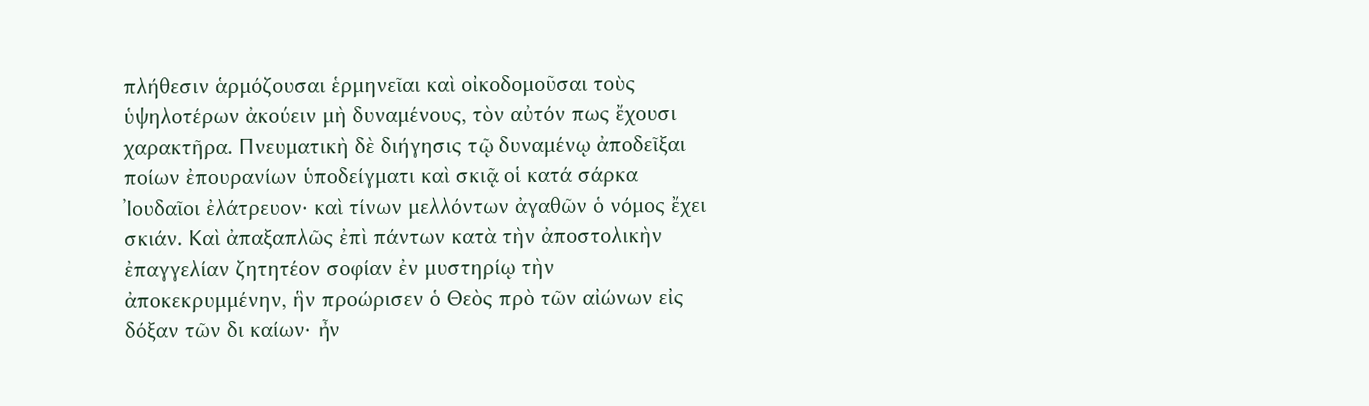πλήθεσιν ἁρμόζουσαι ἑρμηνεῖαι καὶ οἰκοδομοῦσαι τοὺς ὑψηλοτέρων ἀκούειν μὴ δυναμένους, τὸν αὐτόν πως ἔχουσι χαρακτῆρα. Πνευματικὴ δὲ διήγησις τῷ δυναμένῳ ἀποδεῖξαι ποίων ἐπουρανίων ὑποδείγματι καὶ σκιᾷ οἱ κατά σάρκα Ἰουδαῖοι ἐλάτρευον· καὶ τίνων μελλόντων ἀγαθῶν ὁ νόμος ἔχει σκιάν. Καὶ ἀπαξαπλῶς ἐπὶ πάντων κατὰ τὴν ἀποστολικὴν ἐπαγγελίαν ζητητέον σοφίαν ἐν μυστηρίῳ τὴν ἀποκεκρυμμένην, ἣν προώρισεν ὁ Θεὸς πρὸ τῶν αἰώνων εἰς δόξαν τῶν δι καίων· ἦν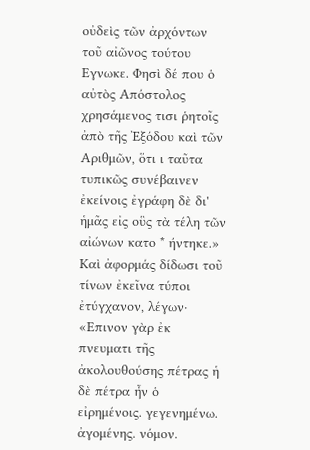οὐδεὶς τῶν ἀρχόντων τοῦ αἰῶνος τούτου Εγνωκε. Φησὶ δέ που ὁ αὐτὸς Απόστολος χρησάμενος τισι ῥητοῖς ἀπὸ τῆς Ἐξόδου καὶ τῶν Αριθμῶν, ὅτι ι ταῦτα τυπικῶς συνέβαινεν ἐκείνοις ἐγράφη δὲ δι' ἡμᾶς εἰς οὓς τὰ τέλη τῶν αἰώνων κατο * ήντηκε.» Καὶ ἀφορμάς δίδωσι τοῦ τίνων ἐκεῖνα τύποι ἐτύγχανον, λέγων· «Επινον γὰρ ἐκ πνευματι τῆς ἀκολουθούσης πέτρας ἡ δὲ πέτρα ἦν ὁ εἰρημένοις. γεγενημένω. ἀγομένης. νόμον.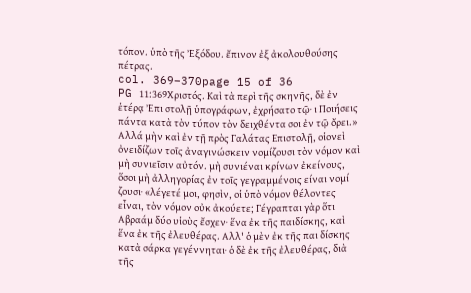τόπον. ὑπὸ τῆς Ἐξόδου. ἔπινον ἐξ ἀκολουθούσης πέτρας.
col. 369–370page 15 of 36
PG 11:369Χριστός. Καὶ τὰ περὶ τῆς σκηνῆς, δὲ ἐν ἑτέρᾳ Ἐπι στολῇ ὑπογράφων, ἐχρήσατο τῷ· ι Ποιήσεις πάντα κατὰ τὸν τύπον τὸν δειχθέντα σοι ἐν τῷ ὄρει.» Αλλά μὴν καὶ ἐν τῇ πρὸς Γαλάτας Επιστολῇ, οἱονεὶ ὀνειδίζων τοῖς ἀναγινώσκειν νομίζουσι τὸν νόμον καὶ μὴ συνιεῖσιν αὐτόν. μὴ συνιέναι κρίνων ἐκείνους, ὅσοι μὴ ἀλληγορίας ἐν τοῖς γεγραμμένοις είναι νομί ζουσι· «λέγετέ μοι, φησὶν, οἱ ὑπὸ νόμον θέλοντες εἶναι, τὸν νόμον οὐκ ἀκούετε; Γέγραπται γὰρ ὅτι Αβραάμ δύο υἱοὺς ἔσχεν· ἕνα ἐκ τῆς παιδίσκης, καὶ ἕνα ἐκ τῆς ἐλευθέρας. Αλλ' ὁ μὲν ἐκ τῆς παι δίσκης κατὰ σάρκα γεγέννηται· ὁ δὲ ἐκ τῆς ἐλευθέρας, διὰ τῆς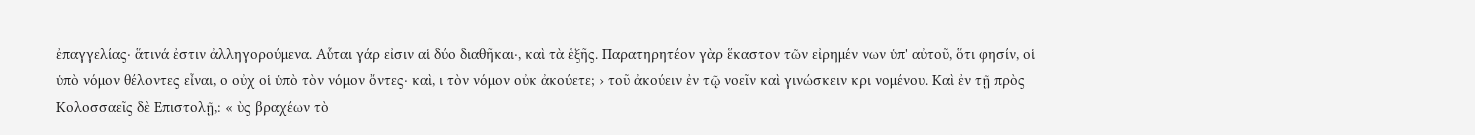ἐπαγγελίας· ἅτινά ἐστιν ἀλληγορούμενα. Αὗται γάρ εἰσιν αἱ δύο διαθῆκαι·, καὶ τὰ ἑξῆς. Παρατηρητέον γὰρ ἕκαστον τῶν εἰρημέν νων ὑπ' αὐτοῦ, ὅτι φησίν, οἱ ὑπὸ νόμον θέλοντες εἶναι, ο οὐχ οἱ ὑπὸ τὸν νόμον ὄντες· καὶ, ι τὸν νόμον οὐκ ἀκούετε; › τοῦ ἀκούειν ἐν τῷ νοεῖν καὶ γινώσκειν κρι νομένου. Καὶ ἐν τῇ πρὸς Κολοσσαεῖς δὲ Επιστολῇ,: « ὺς βραχέων τὸ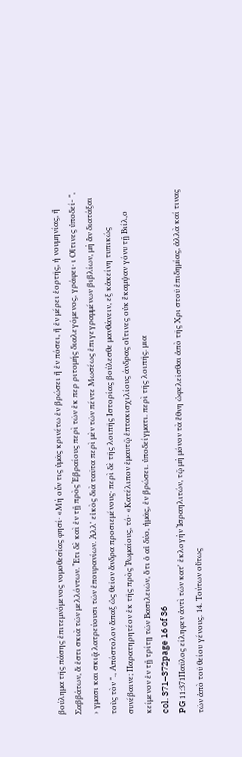βούλημα τῆς πάσης ἐπιτεμνόμενος νομοθεσίας φησί· «Μὴ οὖν τις ὑμᾶς κρινέτω ἐν βρώσει ἢ ἐν πόσει, ἢ ἐν μέρει ἑορτῆς, ἡ νουμηνίας, ἢ Σαββάτων, ἅ ἐστι σκιὰ τῶν μελλόντων. Ἔτι δὲ καὶ ἐν τῇ πρὸς Ἑβραίους περὶ τῶν ἐκ περ ριτομής διαλεγόμενος, γράφει· ι Οἵτινες ὑποδεί- ", › γμασι και σκιᾷ λατρεύουσι τῶν ἐπουρανίων. Ἀλλ᾿ εἰκὸς διὰ ταῦτα περὶ μὲν τῶν πέντε Μωσέως ἐπιγεγραμμένων βιβλίων, μὴ ἂν διατάξαι τοὺς τὸν "., Απόστολον ἅπαξ ὡς θεῖον ἄνδρα προσιεμένους· περὶ δὲ τῆς λοιπῆς Ιστορίας βούλεσθε μανθάνειν, εξ κἀκείνη τυπικώς συνέβαινε; Παρατηρητέον ἐκ τῆς πρὸς Ῥωμαίους, τό· «Κατέλιπον ἐμαυτῷ ἑπτακισχιλίους άνδρας οἵτινες οὐκ ἔκαμψαν γόνυ τῇ Βιίλ,ο κείμενον ἐν τῇ τρίτῃ τῶν Βασιλειῶν, ὅτι ὁ αἱ δύο, ἡμᾶς, ἐν βρώσει. ὑποδείγματι. περὶ τῆς λοιπῆς. μια
col. 371–372page 16 of 36
PG 11:371Παῦλος είληφεν ἀντὶ τῶν κατ' ἐκλογὴν Ἰσραηλιτών, τῷ μὴ μόνον τὰ ἔθνη ὠφελεῖσθαι ἀπὸ τῆς Χρι στοῦ ἐπιδημίας, ἀλλὰ καί τινας τῶν ἀπὸ τοῦ θείου γένους. 14. Τούτων οὕτως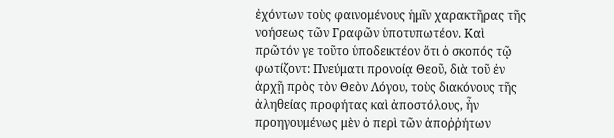ἐχόντων τοὺς φαινομένους ἡμῖν χαρακτῆρας τῆς νοήσεως τῶν Γραφῶν ὑποτυπωτέον. Καὶ πρῶτόν γε τοῦτο ὑποδεικτέον ὅτι ὁ σκοπός τῷ φωτίζοντ: Πνεύματι προνοίᾳ Θεοῦ, διὰ τοῦ ἐν ἀρχῇ πρὸς τὸν Θεὸν Λόγου, τοὺς διακόνους τῆς ἀληθείας προφήτας καὶ ἀποστόλους, ἦν προηγουμένως μὲν ὁ περὶ τῶν ἀποῤῥήτων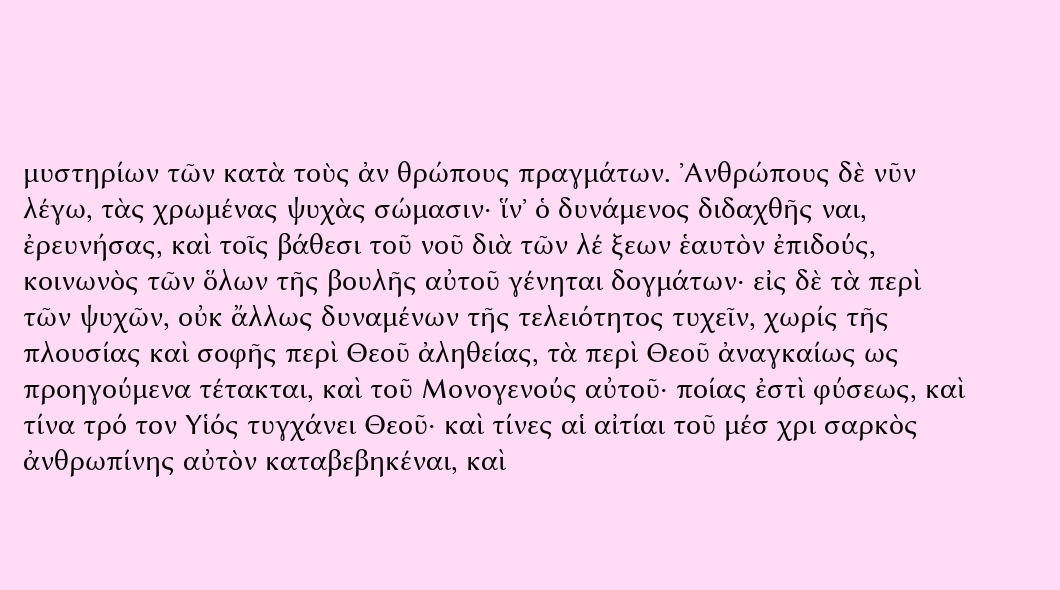μυστηρίων τῶν κατὰ τοὺς ἀν θρώπους πραγμάτων. ᾿Ανθρώπους δὲ νῦν λέγω, τὰς χρωμένας ψυχὰς σώμασιν· ἵν᾿ ὁ δυνάμενος διδαχθῆς ναι, ἐρευνήσας, καὶ τοῖς βάθεσι τοῦ νοῦ διὰ τῶν λέ ξεων ἑαυτὸν ἐπιδούς, κοινωνὸς τῶν ὅλων τῆς βουλῆς αὐτοῦ γένηται δογμάτων· εἰς δὲ τὰ περὶ τῶν ψυχῶν, οὐκ ἄλλως δυναμένων τῆς τελειότητος τυχεῖν, χωρίς τῆς πλουσίας καὶ σοφῆς περὶ Θεοῦ ἀληθείας, τὰ περὶ Θεοῦ ἀναγκαίως ως προηγούμενα τέτακται, καὶ τοῦ Μονογενούς αὐτοῦ· ποίας ἐστὶ φύσεως, καὶ τίνα τρό τον Υἱός τυγχάνει Θεοῦ· καὶ τίνες αἱ αἰτίαι τοῦ μέσ χρι σαρκὸς ἀνθρωπίνης αὐτὸν καταβεβηκέναι, καὶ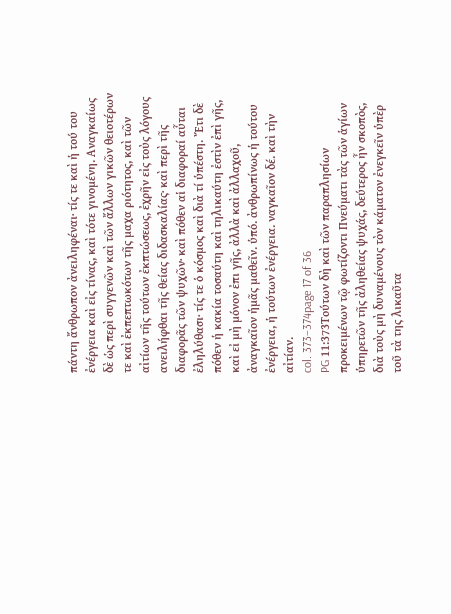πάντη ἄνθρωπον ἀνειληφέναι· τίς τε καὶ ἡ τού του ἐνέργεια καὶ εἰς τίνας, καὶ τότε γινομένη. Αναγκαίως δὲ ὡς περὶ συγγενῶν καὶ τῶν ἄλλων γικῶν θειοτέρων τε καὶ ἐκπεπτωκότων τῆς μαχα ριότητος, καὶ τῶν αἰτίων τῆς τούτων ἐκπτώσεως, ἐχρῆν εἰς τοὺς λόγους ανειλήφθαι τῆς θείας διδασκαλίας· καὶ περὶ τῆς διαφορᾶς τῶν ψυχῶν· καὶ πόθεν αἱ διαφοραί αὗται ἐληλύθασι· τίς τε ὁ κόσμος καὶ διὰ τί ὑπέστη. Ἔτι δὲ πόθεν ἡ κακία τοσαύτη καὶ τηλικαύτη ἐστὶν ἐπὶ γῆς, καὶ εἰ μὴ μόνον ἐπι γῆς, ἀλλὰ καὶ ἀλλαχοῦ, ἀναγκαῖον ἡμᾶς μαθεῖν. ὑπό. ἀνθρωπίνως ἡ τούτου ἐνέργεια, ἡ τούτων ἐνέργεια. ναγκαῖον δέ. καὶ τὴν αἰτίαν.
col. 373–374page 17 of 36
PG 11:373Τούτων δὴ καὶ τῶν παραπλησίων προκειμένων τῷ φωτίζοντι Πνεύματι τὰς τῶν ἁγίων ὑπηρετῶν τῆς ἀληθείας ψυχάς, δεύτερος ἦν σκοπὸς, διὰ τοὺς μὴ δυναμένους τὸν κάματον ἐνεγκεῖν ὑπὲρ τοῦ τὰ της λικαῦτα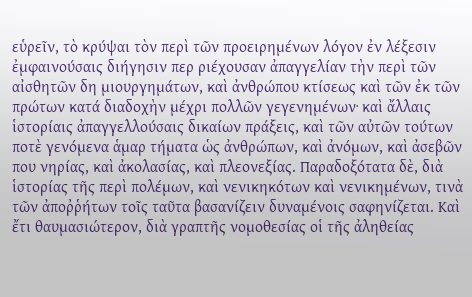εὑρεῖν, τὸ κρύψαι τὸν περὶ τῶν προειρημένων λόγον ἐν λέξεσιν ἐμφαινούσαις διήγησιν περ ριέχουσαν ἀπαγγελίαν τὴν περὶ τῶν αἰσθητῶν δη μιουργημάτων, καὶ ἀνθρώπου κτίσεως καὶ τῶν ἐκ τῶν πρώτων κατά διαδοχὴν μέχρι πολλῶν γεγενημένων· καὶ ἄλλαις ἱστορίαις ἀπαγγελλούσαις δικαίων πράξεις, καὶ τῶν αὐτῶν τούτων ποτὲ γενόμενα ἁμαρ τήματα ὡς ἀνθρώπων, καὶ ἀνόμων, καὶ ἀσεβῶν που νηρίας, καὶ ἀκολασίας, καὶ πλεονεξίας. Παραδοξότατα δὲ, διὰ ἱστορίας τῆς περὶ πολέμων, καὶ νενικηκότων καὶ νενικημένων, τινὰ τῶν ἀποῤῥήτων τοῖς ταῦτα βασανίζειν δυναμένοις σαφηνίζεται. Καὶ ἔτι θαυμασιώτερον, διὰ γραπτῆς νομοθεσίας οἱ τῆς ἀληθείας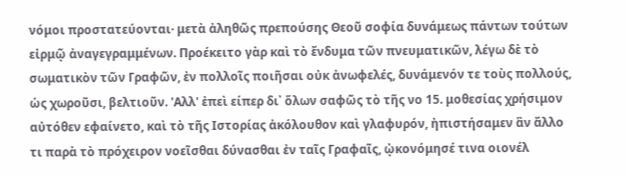νόμοι προστατεύονται· μετὰ ἀληθῶς πρεπούσης Θεοῦ σοφία δυνάμεως πάντων τούτων εἰρμῷ ἀναγεγραμμένων. Προέκειτο γὰρ καὶ τὸ ἔνδυμα τῶν πνευματικῶν, λέγω δὲ τὸ σωματικὸν τῶν Γραφῶν, ἐν πολλοῖς ποιῆσαι οὐκ ἀνωφελές, δυνάμενόν τε τοὺς πολλούς, ὡς χωροῦσι, βελτιοῦν. 'Αλλ' ἐπεὶ είπερ δι᾿ ὅλων σαφῶς τὸ τῆς νο 15. μοθεσίας χρήσιμον αὐτόθεν εφαίνετο, καὶ τὸ τῆς Ιστορίας ἀκόλουθον καὶ γλαφυρόν, ἠπιστήσαμεν ἂν ἄλλο τι παρὰ τὸ πρόχειρον νοεῖσθαι δύνασθαι ἐν ταῖς Γραφαῖς, ᾠκονόμησέ τινα οιονέλ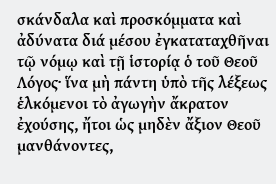σκάνδαλα καὶ προσκόμματα καὶ ἀδύνατα διά μέσου ἐγκαταταχθῆναι τῷ νόμῳ καὶ τῇ ἱστορίᾳ ὁ τοῦ Θεοῦ Λόγος· ἵνα μὴ πάντη ὑπὸ τῆς λέξεως ἑλκόμενοι τὸ ἀγωγὴν ἄκρατον ἐχούσης, ἤτοι ὡς μηδὲν ἄξιον Θεοῦ μανθάνοντες,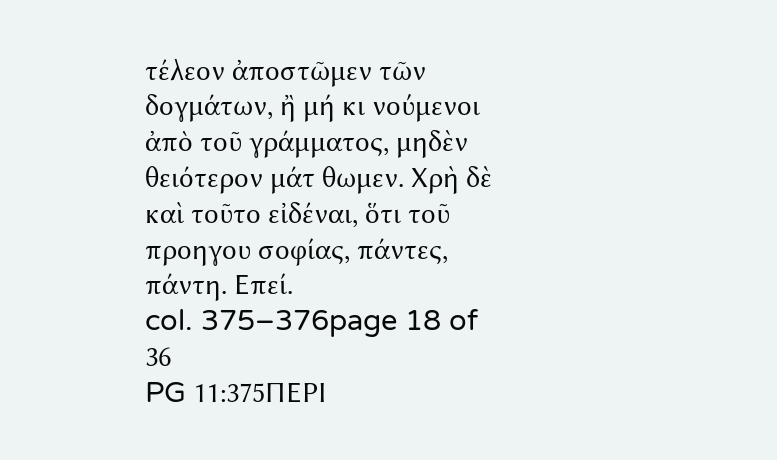τέλεον ἀποστῶμεν τῶν δογμάτων, ἢ μή κι νούμενοι ἀπὸ τοῦ γράμματος, μηδὲν θειότερον μάτ θωμεν. Χρὴ δὲ καὶ τοῦτο εἰδέναι, ὅτι τοῦ προηγου σοφίας, πάντες, πάντη. Επεί.
col. 375–376page 18 of 36
PG 11:375ΠΕΡΙ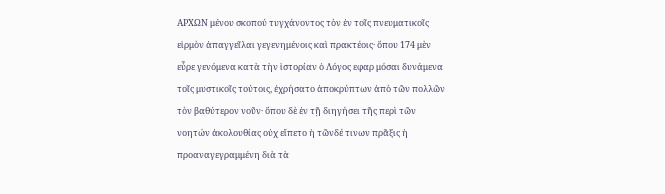ΑΡΧΩΝ μένου σκοπού τυγχάνοντος τὸν ἐν τοῖς πνευματικοῖς εἱρμὸν ἀπαγγεῖλαι γεγενημένοις καὶ πρακτέοις· ὅπου 174 μὲν εὗρε γενόμενα κατὰ τὴν ἱστορίαν ὁ Λόγος εφαρ μόσαι δυνάμενα τοῖς μυστικοῖς τούτοις, ἐχρήσατο ἀποκρύπτων ἀπὸ τῶν πολλῶν τὸν βαθύτερον νοῦν· ὅπου δὲ ἐν τῇ διηγήσει τῆς περὶ τῶν νοητών ἀκολουθίας οὐχ εἴπετο ἡ τῶνδέ τινων πρᾶξις ἡ προαναγεγραμμένη διὰ τὰ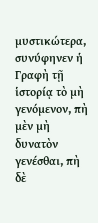μυστικώτερα, συνύφηνεν ἡ Γραφὴ τῇ ἱστορίᾳ τὸ μὴ γενόμενον, πὴ μὲν μὴ δυνατὸν γενέσθαι, πὴ δὲ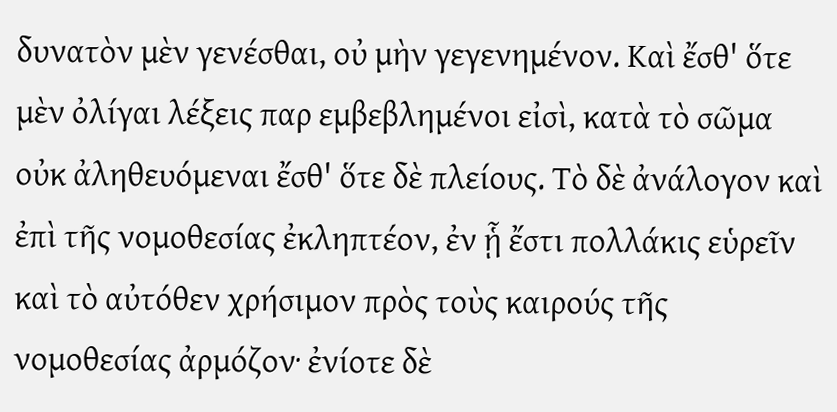δυνατὸν μὲν γενέσθαι, οὐ μὴν γεγενημένον. Καὶ ἔσθ' ὅτε μὲν ὀλίγαι λέξεις παρ εμβεβλημένοι εἰσὶ, κατὰ τὸ σῶμα οὐκ ἀληθευόμεναι ἔσθ' ὅτε δὲ πλείους. Τὸ δὲ ἀνάλογον καὶ ἐπὶ τῆς νομοθεσίας ἐκληπτέον, ἐν ᾗ ἔστι πολλάκις εὑρεῖν καὶ τὸ αὐτόθεν χρήσιμον πρὸς τοὺς καιρούς τῆς νομοθεσίας ἀρμόζον· ἐνίοτε δὲ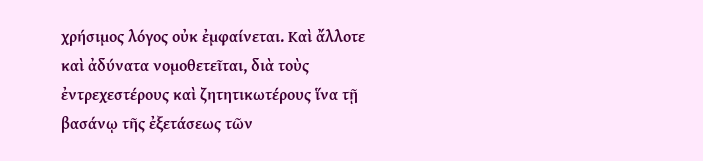χρήσιμος λόγος οὐκ ἐμφαίνεται. Καὶ ἄλλοτε καὶ ἀδύνατα νομοθετεῖται, διὰ τοὺς ἐντρεχεστέρους καὶ ζητητικωτέρους ἵνα τῇ βασάνῳ τῆς ἐξετάσεως τῶν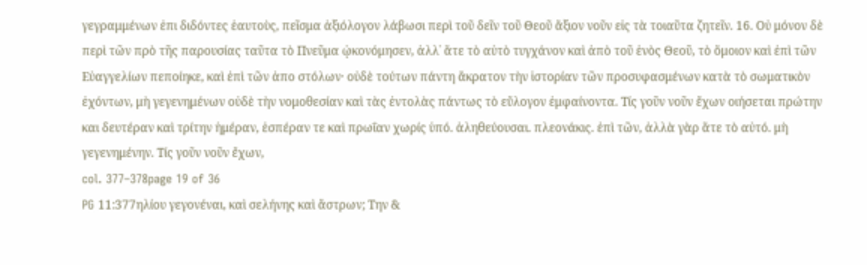γεγραμμένων ἐπι διδόντες ἑαυτοὺς, πεῖσμα ἀξιόλογον λάβωσι περὶ τοῦ δεῖν τοῦ Θεοῦ ἄξιον νοῦν εἰς τὰ τοιαῦτα ζητεῖν. 16. Οὐ μόνον δὲ περὶ τῶν πρὸ τῆς παρουσίας ταῦτα τὸ Πνεῦμα ᾠκονόμησεν, ἀλλ᾽ ἅτε τὸ αὐτὸ τυγχάνον καὶ ἀπὸ τοῦ ἑνὸς Θεοῦ, τὸ ὅμοιον καὶ ἐπὶ τῶν Εὐαγγελίων πεποίηκε, καὶ ἐπὶ τῶν ἀπο στόλων· οὐδὲ τούτων πάντη ἄκρατον τὴν ἱστορίαν τῶν προσυφασμένων κατὰ τὸ σωματικὸν ἐχόντων, μὴ γεγενημένων οὐδὲ τὴν νομοθεσίαν καὶ τὰς ἐντολὰς πάντως τὸ εὔλογον ἐμφαίνοντα. Τίς γοῦν νοῦν ἔχων οιήσεται πρώτην και δευτέραν καὶ τρίτην ἡμέραν, ἑσπέραν τε καὶ πρωΐαν χωρίς ὑπό. ἀληθεύουσαι. πλεονάκις. ἐπὶ τῶν, ἀλλὰ γὰρ ἅτε τὸ αὐτό. μὴ γεγενημένην. Τίς γοῦν νοῦν ἔχων,
col. 377–378page 19 of 36
PG 11:377ηλίου γεγονέναι, καὶ σελήνης καὶ ἄστρων; Την &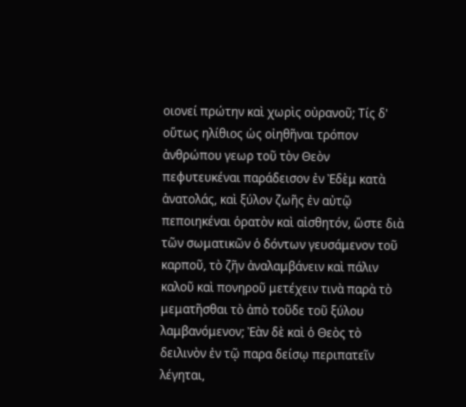οιονεί πρώτην καὶ χωρὶς οὐρανοῦ; Τίς δ' οὕτως ηλίθιος ὡς οἰηθῆναι τρόπον ἀνθρώπου γεωρ τοῦ τὸν Θεὸν πεφυτευκέναι παράδεισον ἐν Ἐδὲμ κατὰ ἀνατολάς, καὶ ξύλον ζωῆς ἐν αὐτῷ πεποιηκέναι ὁρατὸν καὶ αἰσθητόν, ὥστε διὰ τῶν σωματικῶν ὁ δόντων γευσάμενον τοῦ καρποῦ, τὸ ζῆν ἀναλαμβάνειν καὶ πάλιν καλοῦ καὶ πονηροῦ μετέχειν τινὰ παρὰ τὸ μεματῆσθαι τὸ ἀπὸ τοῦδε τοῦ ξύλου λαμβανόμενον; Ἐὰν δὲ καὶ ὁ Θεὸς τὸ δειλινὸν ἐν τῷ παρα δείσῳ περιπατεῖν λέγηται,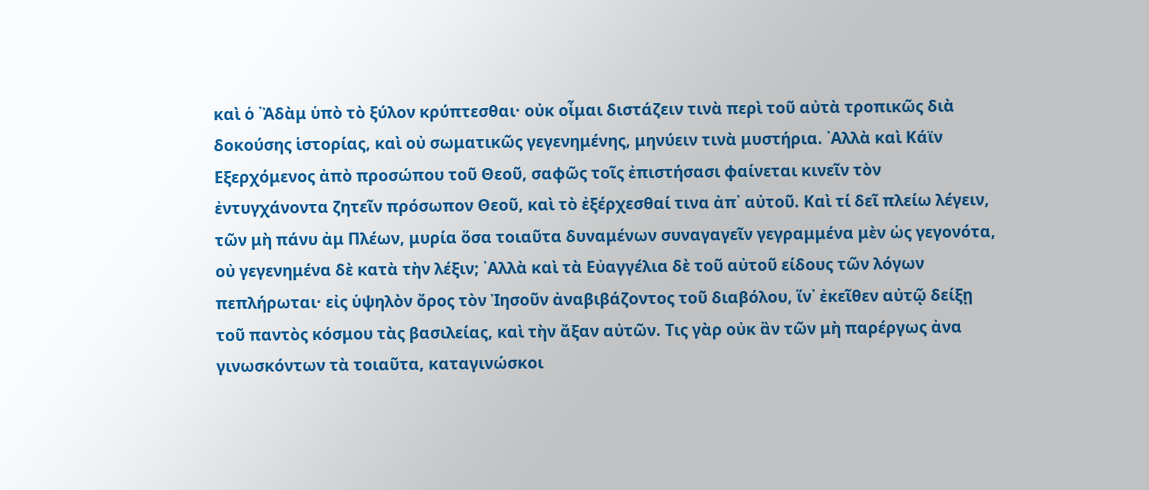καὶ ὁ ᾿Ἀδὰμ ὑπὸ τὸ ξύλον κρύπτεσθαι· οὐκ οἶμαι διστάζειν τινὰ περὶ τοῦ αὐτὰ τροπικῶς διὰ δοκούσης ἱστορίας, καὶ οὐ σωματικῶς γεγενημένης, μηνύειν τινὰ μυστήρια. ᾿Αλλὰ καὶ Κάϊν Εξερχόμενος ἀπὸ προσώπου τοῦ Θεοῦ, σαφῶς τοῖς ἐπιστήσασι φαίνεται κινεῖν τὸν ἐντυγχάνοντα ζητεῖν πρόσωπον Θεοῦ, καὶ τὸ ἐξέρχεσθαί τινα ἀπ᾿ αὐτοῦ. Καὶ τί δεῖ πλείω λέγειν, τῶν μὴ πάνυ ἀμ Πλέων, μυρία ὅσα τοιαῦτα δυναμένων συναγαγεῖν γεγραμμένα μὲν ὡς γεγονότα, οὐ γεγενημένα δὲ κατὰ τὴν λέξιν; ᾿Αλλὰ καὶ τὰ Εὐαγγέλια δὲ τοῦ αὐτοῦ είδους τῶν λόγων πεπλήρωται· εἰς ὑψηλὸν ὄρος τὸν Ἰησοῦν ἀναβιβάζοντος τοῦ διαβόλου, ἵν᾽ ἐκεῖθεν αὐτῷ δείξῃ τοῦ παντὸς κόσμου τὰς βασιλείας, καὶ τὴν ἄξαν αὐτῶν. Τις γὰρ οὐκ ἂν τῶν μὴ παρέργως ἀνα γινωσκόντων τὰ τοιαῦτα, καταγινώσκοι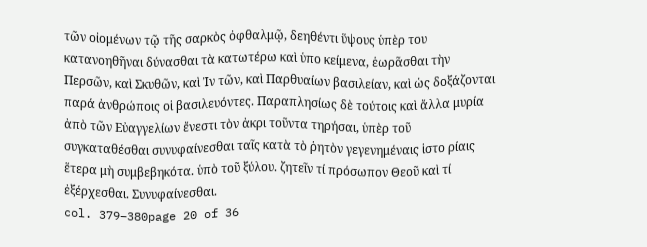τῶν οἰομένων τῷ τῆς σαρκὸς ὀφθαλμῷ, δεηθέντι ὕψους ὑπὲρ του κατανοηθῆναι δύνασθαι τὰ κατωτέρω καὶ ὑπο κείμενα, ἑωρᾶσθαι τὴν Περσῶν, καὶ Σκυθῶν, καὶ Ἰν τῶν, καὶ Παρθυαίων βασιλείαν, καὶ ὡς δοξάζονται παρά ἀνθρώποις οἱ βασιλευόντες. Παραπλησίως δὲ τούτοις καὶ ἄλλα μυρία ἀπὸ τῶν Εὐαγγελίων ἔνεστι τὸν ἀκρι τοῦντα τηρήσαι, ὑπὲρ τοῦ συγκαταθέσθαι συνυφαίνεσθαι ταῖς κατὰ τὸ ῥητὸν γεγενημέναις ἱστο ρίαις ἕτερα μὴ συμβεβηκότα. ὑπὸ τοῦ ξύλου. ζητεῖν τί πρόσωπον Θεοῦ καὶ τί ἐξέρχεσθαι. Συνυφαίνεσθαι.
col. 379–380page 20 of 36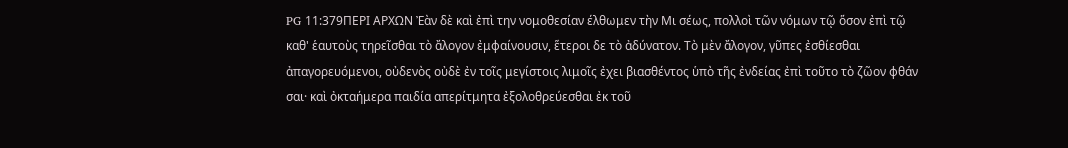PG 11:379ΠΕΡΙ ΑΡΧΩΝ Ἐὰν δὲ καὶ ἐπὶ την νομοθεσίαν έλθωμεν τὴν Μι σέως, πολλοὶ τῶν νόμων τῷ ὅσον ἐπὶ τῷ καθ' ἑαυτοὺς τηρεῖσθαι τὸ ἄλογον ἐμφαίνουσιν, ἕτεροι δε τὸ ἀδύνατον. Τὸ μὲν ἄλογον, γῦπες ἐσθίεσθαι ἀπαγορευόμενοι, οὐδενὸς οὐδὲ ἐν τοῖς μεγίστοις λιμοῖς ἐχει βιασθέντος ὑπὸ τῆς ἐνδείας ἐπὶ τοῦτο τὸ ζῶον φθάν σαι· καὶ ὀκταήμερα παιδία απερίτμητα ἐξολοθρεύεσθαι ἐκ τοῦ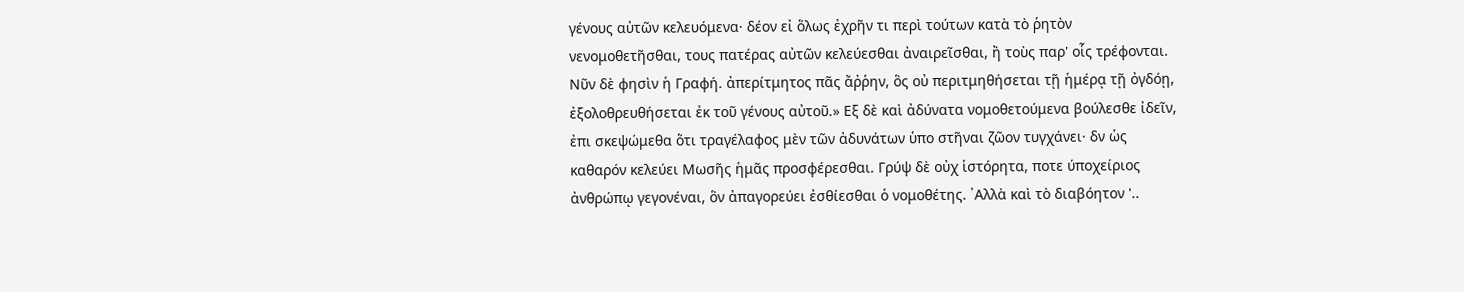γένους αὐτῶν κελευόμενα· δέον εἰ ὅλως ἐχρῆν τι περὶ τούτων κατὰ τὸ ῥητὸν νενομοθετῆσθαι, τους πατέρας αὐτῶν κελεύεσθαι ἀναιρεῖσθαι, ἢ τοὺς παρ' οἷς τρέφονται. Νῦν δὲ φησὶν ἡ Γραφή. ἀπερίτμητος πᾶς ἄῤῥην, ὃς οὐ περιτμηθήσεται τῇ ἡμέρᾳ τῇ ὀγδόῃ, ἐξολοθρευθήσεται ἐκ τοῦ γένους αὐτοῦ.» Εξ δὲ καὶ ἀδύνατα νομοθετούμενα βούλεσθε ἰδεῖν, ἐπι σκεψώμεθα ὅτι τραγέλαφος μὲν τῶν ἀδυνάτων ὑπο στῆναι ζῶον τυγχάνει· δν ὡς καθαρόν κελεύει Μωσῆς ἡμᾶς προσφέρεσθαι. Γρύψ δὲ οὐχ ἱστόρητα, ποτε ύποχείριος ἀνθρώπῳ γεγονέναι, ὃν ἀπαγορεύει ἐσθίεσθαι ὁ νομοθέτης. ᾿Αλλὰ καὶ τὸ διαβόητον '..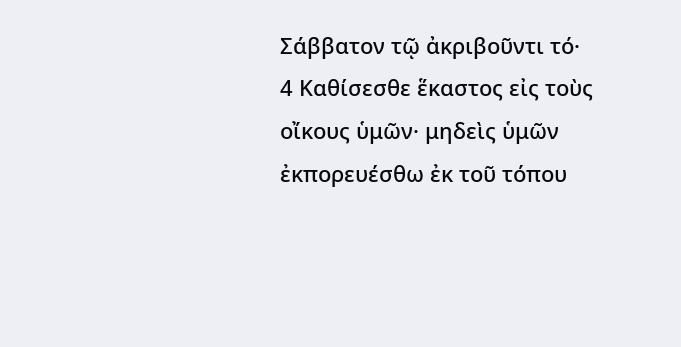Σάββατον τῷ ἀκριβοῦντι τό· 4 Καθίσεσθε ἕκαστος εἰς τοὺς οἴκους ὑμῶν· μηδεὶς ὑμῶν ἐκπορευέσθω ἐκ τοῦ τόπου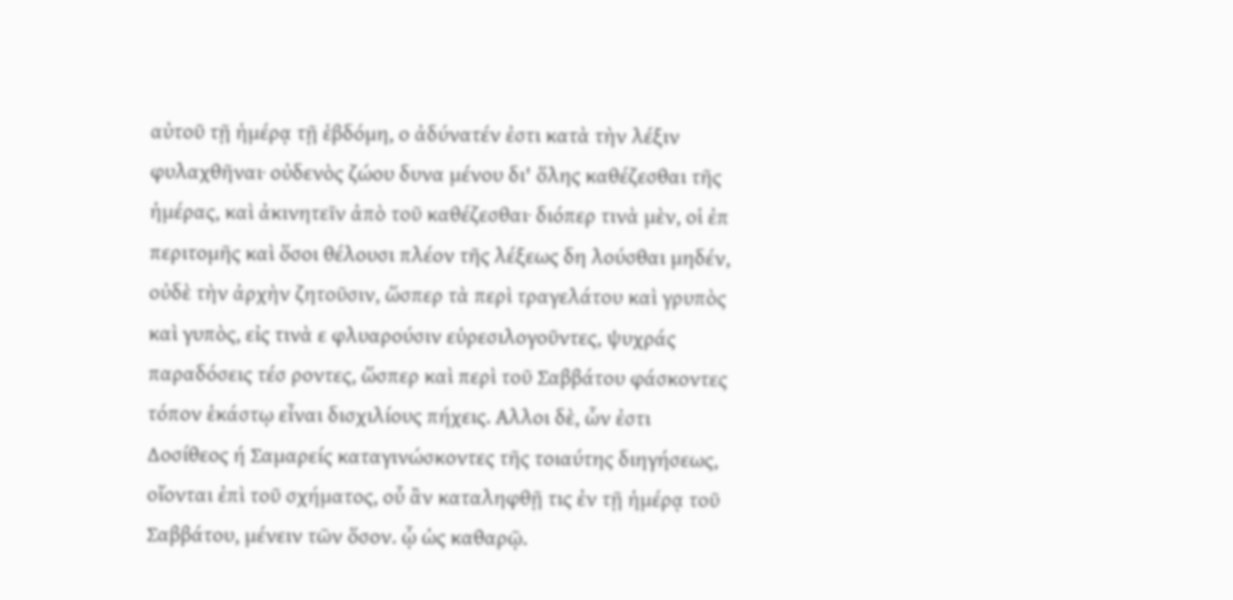αὐτοῦ τῇ ἡμέρᾳ τῇ ἑβδόμη, ο ἀδύνατέν ἐστι κατὰ τὴν λέξιν φυλαχθῆναι· οὐδενὸς ζώου δυνα μένου δι' ὅλης καθέζεσθαι τῆς ἡμέρας, καὶ ἀκινητεῖν ἀπὸ τοῦ καθέζεσθαι· διόπερ τινὰ μὲν, οἱ ἐπ περιτομῆς καὶ ὅσοι θέλουσι πλέον τῆς λέξεως δη λούσθαι μηδέν, οὐδὲ τὴν ἀρχὴν ζητοῦσιν, ὥσπερ τὰ περὶ τραγελάτου καὶ γρυπὸς καὶ γυπὸς, εἰς τινὰ ε φλυαρούσιν εὑρεσιλογοῦντες, ψυχράς παραδόσεις τέσ ροντες, ὥσπερ καὶ περὶ τοῦ Σαββάτου φάσκοντες τόπον ἑκάστῳ εἶναι δισχιλίους πήχεις. Αλλοι δὲ, ὧν ἐστι Δοσίθεος ή Σαμαρείς καταγινώσκοντες τῆς τοιαύτης διηγήσεως, οἴονται ἐπὶ τοῦ σχήματος, οὗ ἂν καταληφθῇ τις ἐν τῇ ἡμέρᾳ τοῦ Σαββάτου, μένειν τῶν ὅσον. ᾧ ὡς καθαρῷ.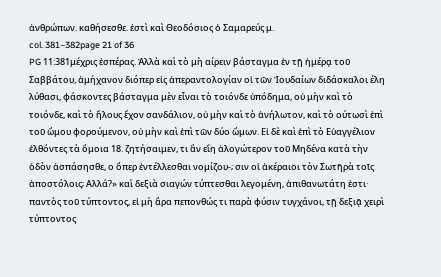ἀνθρώπων. καθήσεσθε. ἐστὶ καὶ Θεοδόσιος ὁ Σαμαρεύς μ.
col. 381–382page 21 of 36
PG 11:381μέχρις ἑσπέρας. Ἀλλὰ καὶ τὸ μὴ αίρειν βάσταγμα ἐν τῇ ἡμέρᾳ τοῦ Σαββάτου, ἀμήχανον διόπερ εἰς ἀπεραντολογίαν οἱ τῶν Ἰουδαίων διδάσκαλοι έλη λύθασι, φάσκοντες βάσταγμα μὲν εἶναι τὸ τοιόνδε ὑπόδημα, οὐ μὴν καὶ τὸ τοιόνδε, καὶ τὸ ἥλους ἔχον σανδάλιον, οὐ μὴν καὶ τὸ ἀνήλωτον, καὶ τὸ ούτωσὶ ἐπὶ τοῦ ὤμου φορούμενον, οὐ μὴν καὶ ἐπὶ τῶν δύο ὤμων. Εἰ δὲ καὶ ἐπὶ τὸ Εὐαγγέλιον ἐλθόντες τὰ ὅμοια 18. ζητήσαιμεν, τι ἂν εἴη ἀλογώτερον τοῦ Μηδένα κατὰ τὴν ὁδὸν ἀσπάσησθε, ο ὅπερ ἐντέλλεσθαι νομίζου-; σιν οἱ ἀκέραιοι τὸν Σωτῆρὰ τοῖς ἀποστόλοις; Αλλά?» καὶ δεξιὰ σιαγών τύπτεσθαι λεγομένη, ἀπιθανωτάτη ἐστι· παντὸς τοῦ τύπτοντος, εἰ μὴ ἄρα πεπονθώς τι παρὰ φύσιν τυγχάνοι, τῇ δεξιᾷ χειρὶ τύπτοντος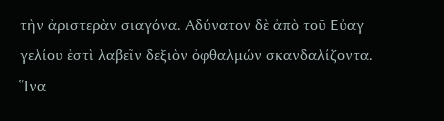τὴν ἀριστερὰν σιαγόνα. Αδύνατον δὲ ἀπὸ τοῦ Εὐαγ γελίου ἐστὶ λαβεῖν δεξιὸν ὀφθαλμών σκανδαλίζοντα. Ἵνα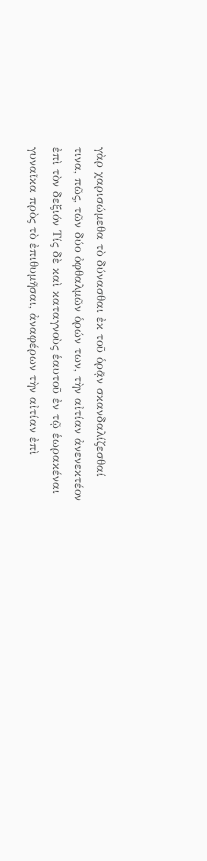γὰρ χαρισώμεθα τὸ δύνασθαι ἐκ τοῦ ὁρᾷν σκανδαλίζεσθαί τινα, πῶς, τῶν δύο ὀφθαλμῶν ὁρών των, τὴν αἰτίαν ἀνενεκτέον ἐπὶ τὸν δεξιόν Τίς δὲ καὶ καταγνοὺς ἑαυτοῦ ἐν τῷ ἑωρακέναι γυναῖκα πρὸς τὸ ἐπιθυμῆσαι, ἀναφέρων τὴν αἰτίαν ἐπὶ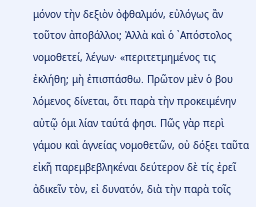μόνον τὴν δεξιὸν ὀφθαλμόν, εὐλόγως ἂν τοῦτον ἀποβάλλοι; Ἀλλὰ καὶ ὁ ᾿Απόστολος νομοθετεί, λέγων· «περιτετμημένος τις ἐκλήθη; μὴ ἐπισπάσθω. Πρῶτον μὲν ὁ βου λόμενος δίνεται, ὅτι παρὰ τὴν προκειμένην αὐτῷ ὁμι λίαν ταύτά φησι. Πῶς γὰρ περὶ γάμου καὶ ἁγνείας νομοθετῶν, οὐ δόξει ταῦτα εἰκῆ παρεμβεβληκέναι δεύτερον δὲ τίς ἐρεῖ ἀδικεῖν τὸν, εἰ δυνατόν, διὰ τὴν παρὰ τοῖς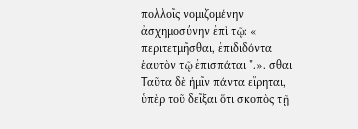πολλοῖς νομιζομένην ἀσχημοσύνην ἐπὶ τῷ: « περιτετμῆσθαι, ἐπιδιδόντα ἑαυτὸν τῷ ἐπισπάται ".». σθαι Ταῦτα δὲ ἡμῖν πάντα εἴρηται, ὑπὲρ τοῦ δεῖξαι ὅτι σκοπὸς τῇ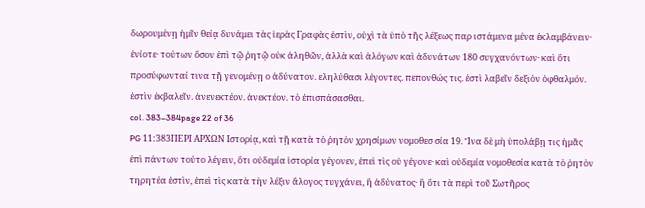δωρουμένῃ ἡμῖν θείᾳ δυνάμει τὰς ἱερὰς Γραφὰς ἐστὶν, οὐχὶ τὰ ὑπὸ τῆς λέξεως παρ ιστάμενα μένα ἐκλαμβάνειν· ἐνίοτε· τούτων ὅσον ἐπὶ τῷ ῥητῷ οὐκ ἀληθῶν, ἀλλὰ καὶ ἀλόγων καὶ ἀδυνάτων 180 συγχανόντων· καὶ ὅτι προσύφωνταί τινα τῇ γενομένῃ ο ἀδύνατον. εληλύθασι λέγοντες. πεπονθώς τις. ἐστὶ λαβεῖν δεξιὸν ὀφθαλμόν. ἐστὶν ἐκβαλεῖν. ἀνενεκτέον. ἀνεκτέον. τὸ ἐπισπάσασθαι.
col. 383–384page 22 of 36
PG 11:383ΠΕΡΙ ΑΡΧΩΝ Ιστορίᾳ, καὶ τῇ κατὰ τὸ ῥητὸν χρησίμων νομοθεσ σία 19. Ἵνα δὲ μὴ ὑπολάβῃ τις ἡμᾶς ἐπὶ πάντων τούτο λέγειν, ὅτι οὐδεμία ἱστορία γέγονεν, ἐπεὶ τὶς οὐ γέγονε· καὶ οὐδεμία νομοθεσία κατὰ τὸ ῥητὸν τηρητέα ἐστὶν, ἐπεὶ τὶς κατὰ τὴν λέξιν ἄλογος τυγχάνει, ἢ ἀδύνατος· ἢ ὅτι τὰ περὶ τοῦ Σωτῆρος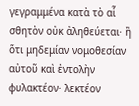γεγραμμένα κατὰ τὸ αἷ σθητὸν οὐκ ἀληθεύεται· ἢ ὅτι μηδεμίαν νομοθεσίαν αὐτοῦ καὶ ἐντολὴν φυλακτέον· λεκτέον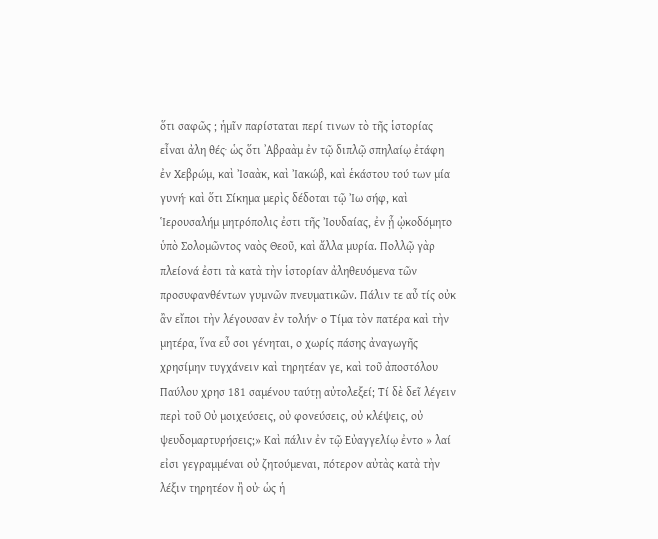ὅτι σαφῶς ; ἡμῖν παρίσταται περί τινων τὸ τῆς ἱστορίας εἶναι ἀλη θές· ὡς ὅτι ᾽Αβραὰμ ἐν τῷ διπλῷ σπηλαίῳ ἐτάφη ἐν Χεβρώμ, καὶ Ἰσαὰκ, καὶ Ἰακώβ, καὶ ἑκάστου τού των μία γυνή· καὶ ὅτι Σίκημα μερὶς δέδοται τῷ Ἰω σήφ, καὶ Ἱερουσαλήμ μητρόπολις ἐστι τῆς Ἰουδαίας, ἐν ᾗ ᾠκοδόμητο ὑπὸ Σολομῶντος ναὸς Θεοῦ, καὶ ἄλλα μυρία. Πολλῷ γὰρ πλείονά ἐστι τὰ κατὰ τὴν ἱστορίαν ἀληθευόμενα τῶν προσυφανθέντων γυμνῶν πνευματικῶν. Πάλιν τε αὖ τίς οὐκ ἂν εἴποι τὴν λέγουσαν ἐν τολήν· ο Τίμα τὸν πατέρα καὶ τὴν μητέρα, ἵνα εὖ σοι γένηται, ο χωρίς πάσης ἀναγωγῆς χρησίμην τυγχάνειν καὶ τηρητέαν γε, καὶ τοῦ ἀποστόλου Παύλου χρησ 181 σαμένου ταύτῃ αὐτολεξεί; Τί δὲ δεῖ λέγειν περὶ τοῦ Οὐ μοιχεύσεις, οὐ φονεύσεις, οὐ κλέψεις, οὐ ψευδομαρτυρήσεις;» Καὶ πάλιν ἐν τῷ Εὐαγγελίῳ ἐντο » λαί εἰσι γεγραμμέναι οὐ ζητούμεναι, πότερον αὐτὰς κατὰ τὴν λέξιν τηρητέον ἢ οὐ· ὡς ἡ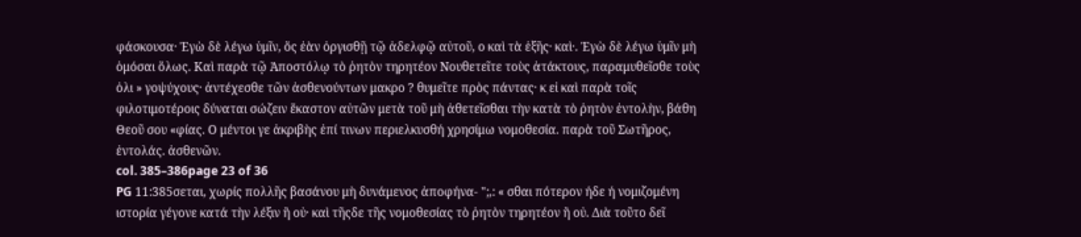φάσκουσα· Ἐγὼ δὲ λέγω ὑμῖν, ὅς ἐὰν ὀργισθῇ τῷ ἀδελφῷ αὐτοῦ, ο καὶ τὰ ἑξῆς· καὶ·. Ἐγὼ δὲ λέγω ὑμῖν μὴ ὁμόσαι ὅλως. Καὶ παρὰ τῷ Ἀποστόλῳ τὸ ῥητὸν τηρητέον Νουθετεῖτε τοὺς ἀτάκτους, παραμυθεῖσθε τοὺς ὀλι » γοψύχους· ἀντέχεσθε τῶν ἀσθενούντων μακρο ? θυμεῖτε πρὸς πάντας· κ εἰ καὶ παρὰ τοῖς φιλοτιμοτέροις δύναται σώζειν ἕκαστον αὐτῶν μετὰ τοῦ μὴ ἀθετεῖσθαι τὴν κατὰ τὸ ῥητὸν ἐντολὴν, βάθη Θεοῦ σου «φίας. Ο μέντοι γε ἀκριβὴς ἐπί τινων περιελκυσθή χρησίμω νομοθεσία. παρὰ τοῦ Σωτῆρος, ἐντολάς. ἀσθενῶν.
col. 385–386page 23 of 36
PG 11:385σεται, χωρίς πολλῆς βασάνου μὴ δυνάμενος ἀποφήνα- ";,: « σθαι πότερον ήδε ή νομιζομένη ιστορία γέγονε κατά τὴν λέξιν ἢ οὐ· καὶ τῆςδε τῆς νομοθεσίας τὸ ῥητὸν τηρητέον ἢ οὐ. Διὰ τοῦτο δεῖ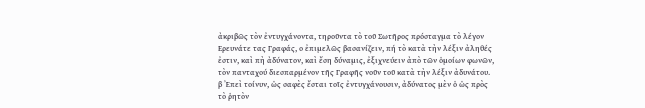ἀκριβῶς τὸν ἐντυγχάνοντα, τηροῦντα τὸ τοῦ Σωτῆρος πρόσταγμα τὸ λέγον Ερευνάτε τας Γραφάς, ο ἐπιμελῶς βασανίζειν, πή τὸ κατὰ τὴν λέξιν ἀληθές ἐστιν, καὶ πὴ ἀδύνατον, καὶ ἔση δύναμις, ἐξιχνεύειν ἀπὸ τῶν ὁμοίων φωνῶν, τὸν πανταχού διεσπαρμένον τῆς Γραφῆς νοῦν τοῦ κατὰ τὴν λέξιν ἀδυνάτου. β Ἐπεὶ τοίνυν, ὡς σαφὲς ἔσται τοῖς ἐντυγχάνουσιν, ἀδύνατος μὲν ὁ ὡς πρὸς τὸ ῥητὸν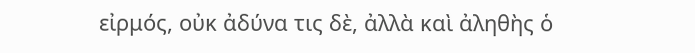εἰρμός, οὐκ ἀδύνα τις δὲ, ἀλλὰ καὶ ἀληθὴς ὁ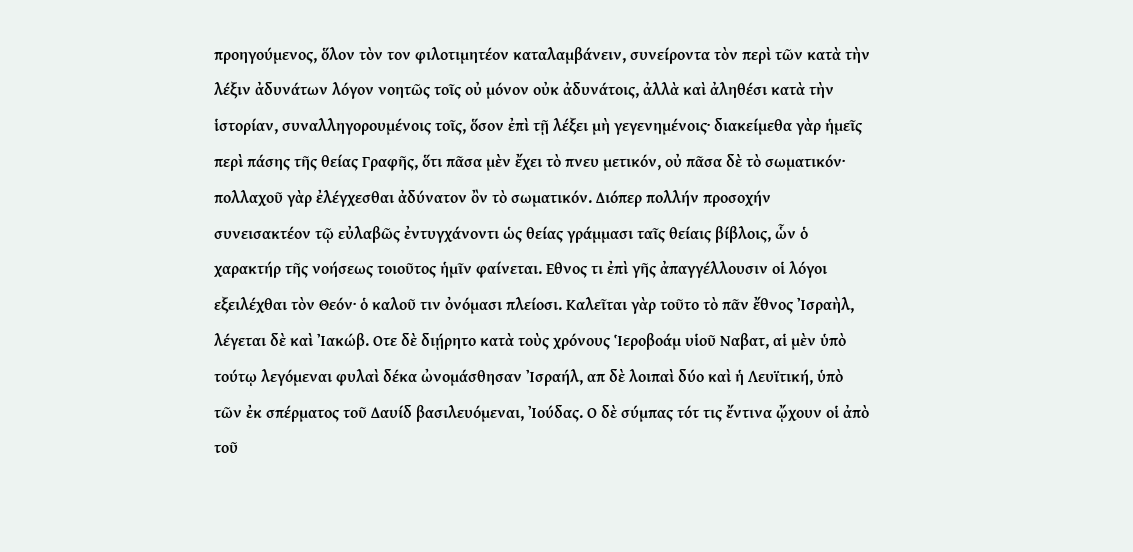προηγούμενος, ὅλον τὸν τον φιλοτιμητέον καταλαμβάνειν, συνείροντα τὸν περὶ τῶν κατὰ τὴν λέξιν ἀδυνάτων λόγον νοητῶς τοῖς οὐ μόνον οὐκ ἀδυνάτοις, ἀλλὰ καὶ ἀληθέσι κατὰ τὴν ἱστορίαν, συναλληγορουμένοις τοῖς, ὅσον ἐπὶ τῇ λέξει μὴ γεγενημένοις· διακείμεθα γὰρ ἡμεῖς περὶ πάσης τῆς θείας Γραφῆς, ὅτι πᾶσα μὲν ἔχει τὸ πνευ μετικόν, οὐ πᾶσα δὲ τὸ σωματικόν· πολλαχοῦ γὰρ ἐλέγχεσθαι ἀδύνατον ὂν τὸ σωματικόν. Διόπερ πολλήν προσοχήν συνεισακτέον τῷ εὐλαβῶς ἐντυγχάνοντι ὡς θείας γράμμασι ταῖς θείαις βίβλοις, ὧν ὁ χαρακτήρ τῆς νοήσεως τοιοῦτος ἡμῖν φαίνεται. Εθνος τι ἐπὶ γῆς ἀπαγγέλλουσιν οἱ λόγοι εξειλέχθαι τὸν Θεόν· ὁ καλοῦ τιν ὀνόμασι πλείοσι. Καλεῖται γὰρ τοῦτο τὸ πᾶν ἔθνος Ἰσραὴλ, λέγεται δὲ καὶ Ἰακώβ. Οτε δὲ διῄρητο κατὰ τοὺς χρόνους Ἱεροβοάμ υἱοῦ Ναβατ, αἱ μὲν ὑπὸ τούτῳ λεγόμεναι φυλαὶ δέκα ὠνομάσθησαν Ἰσραήλ, απ δὲ λοιπαὶ δύο καὶ ἡ Λευϊτική, ὑπὸ τῶν ἐκ σπέρματος τοῦ Δαυίδ βασιλευόμεναι, Ἰούδας. Ο δὲ σύμπας τότ τις ἔντινα ᾤχουν οἱ ἀπὸ τοῦ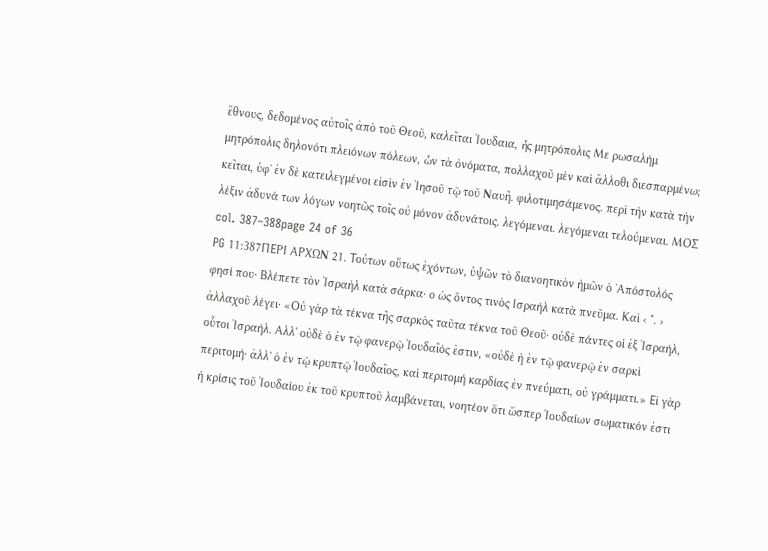ἔθνους, δεδομένος αὐτοῖς ἀπὸ τοῦ Θεοῦ, καλεῖται Ἰουδαια, ἧς μητρόπολις Με ρωσαλήμ μητρόπολις δηλονότι πλειόνων πόλεων, ὧν τὰ ὀνόματα, πολλαχοῦ μὲν καὶ ἄλλοθι διεσπαρμένω; κεῖται, ὑφ᾽ ἐν δὲ κατειλεγμένοι εἰσὶν ἐν Ἰησοῦ τῷ τοῦ Ναυῆ. φιλοτιμησάμενος. περὶ τὴν κατὰ τὴν λέξιν ἀδυνά των λόγων νοητῶς τοῖς οὐ μόνον ἀδυνάτοις. λεγόμεναι. λεγόμεναι τελούμεναι. ΜΟΣ
col. 387–388page 24 of 36
PG 11:387ΠΕΡΙ ΑΡΧΩΝ 21. Τούτων οὕτως ἐχόντων, ὑψῶν τὸ διανοητικὸν ἡμῶν ὁ ᾿Απόστολός φησί που· Βλέπετε τὸν Ἰσραὴλ κατὰ σάρκα· ο ὡς ὄντος τινὸς Ισραήλ κατὰ πνεῦμα. Καὶ ‹ ". › ἀλλαχοῦ λέγει· «Οὐ γὰρ τὰ τέκνα τῆς σαρκὸς ταῦτα τέκνα τοῦ Θεοῦ· οὐδὲ πάντες οἱ ἐξ Ἰσραήλ, οὗτοι Ἰσραήλ. Αλλ' οὐδὲ ὁ ἐν τῷ φανερῷ Ἰουδαῖός ἐστιν, «οὐδὲ ἡ ἐν τῷ φανερῷ ἐν σαρκὶ περιτομή· ἀλλ' ὁ ἐν τῷ κρυπτῷ Ἰουδαῖος, καὶ περιτομή καρδίας ἐν πνεύματι, οὐ γράμματι.» Εἰ γὰρ ἡ κρίσις τοῦ Ἰουδαίου ἐκ τοῦ κρυπτοῦ λαμβάνεται, νοητέον ὅτι ὥσπερ Ἰουδαίων σωματικόν ἐστι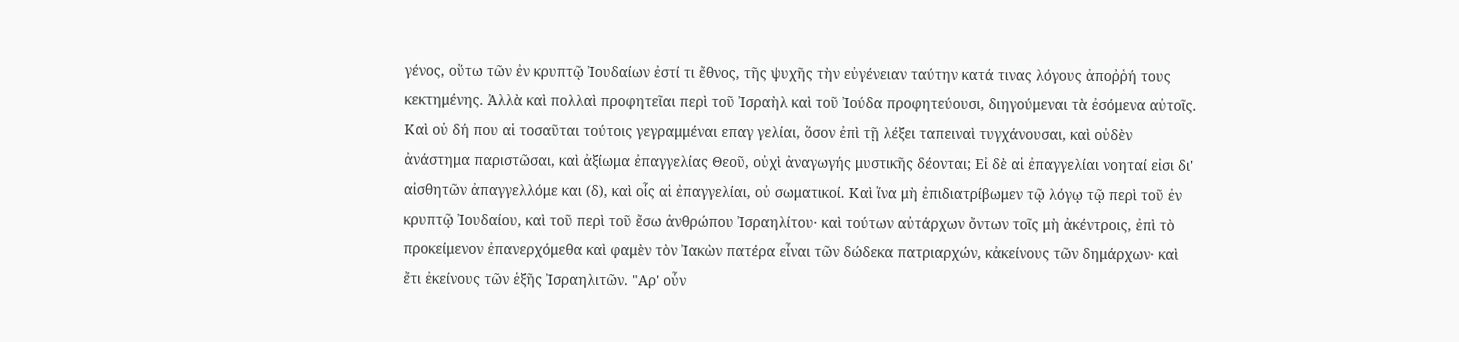γένος, οὕτω τῶν ἐν κρυπτῷ Ἰουδαίων ἐστί τι ἔθνος, τῆς ψυχῆς τὴν εὐγένειαν ταύτην κατά τινας λόγους ἀποῤῥή τους κεκτημένης. Ἀλλὰ καὶ πολλαὶ προφητεῖαι περὶ τοῦ Ἰσραὴλ καὶ τοῦ Ἰούδα προφητεύουσι, διηγούμεναι τὰ ἐσόμενα αὐτοῖς. Καὶ οὐ δή που αἱ τοσαῦται τούτοις γεγραμμέναι επαγ γελίαι, ὅσον ἐπὶ τῇ λέξει ταπειναὶ τυγχάνουσαι, καὶ οὐδὲν ἀνάστημα παριστῶσαι, καὶ ἀξίωμα ἐπαγγελίας Θεοῦ, οὐχὶ ἀναγωγής μυστικῆς δέονται; Εἰ δὲ αἱ ἐπαγγελίαι νοηταί εἰσι δι' αἰσθητῶν ἀπαγγελλόμε και (δ), καὶ οἷς αἱ ἐπαγγελίαι, οὐ σωματικοί. Καὶ ἵνα μὴ ἐπιδιατρίβωμεν τῷ λόγῳ τῷ περὶ τοῦ ἐν κρυπτῷ Ἰουδαίου, καὶ τοῦ περὶ τοῦ ἔσω ἀνθρώπου Ἰσραηλίτου· καὶ τούτων αὐτάρχων ὄντων τοῖς μὴ ἀκέντροις, ἐπὶ τὸ προκείμενον ἐπανερχόμεθα καὶ φαμὲν τὸν Ἰακὼν πατέρα εἶναι τῶν δώδεκα πατριαρχών, κἀκείνους τῶν δημάρχων· καὶ ἔτι ἐκείνους τῶν ἑξῆς Ἰσραηλιτῶν. "Αρ' οὖν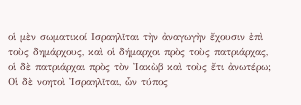οἱ μὲν σωματικοί Ισραηλῖται τὴν ἀναγωγὴν ἔχουσιν ἐπὶ τοὺς δημάρχους, καὶ οἱ δήμαρχοι πρὸς τοὺς πατριάρχας, οἱ δὲ πατριάρχαι πρὸς τὸν Ἰακὼβ καὶ τοὺς ἔτι ἀνωτέρω; Οἱ δὲ νοητοὶ Ἰσραηλῖται, ὧν τύπος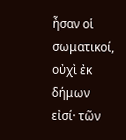ἦσαν οἱ σωματικοί, οὐχὶ ἐκ δήμων εἰσί· τῶν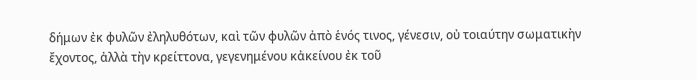δήμων ἐκ φυλῶν ἐληλυθότων, καὶ τῶν φυλῶν ἀπὸ ἑνός τινος, γένεσιν, οὐ τοιαύτην σωματικὴν ἔχοντος, ἀλλὰ τὴν κρείττονα, γεγενημένου κἀκείνου ἐκ τοῦ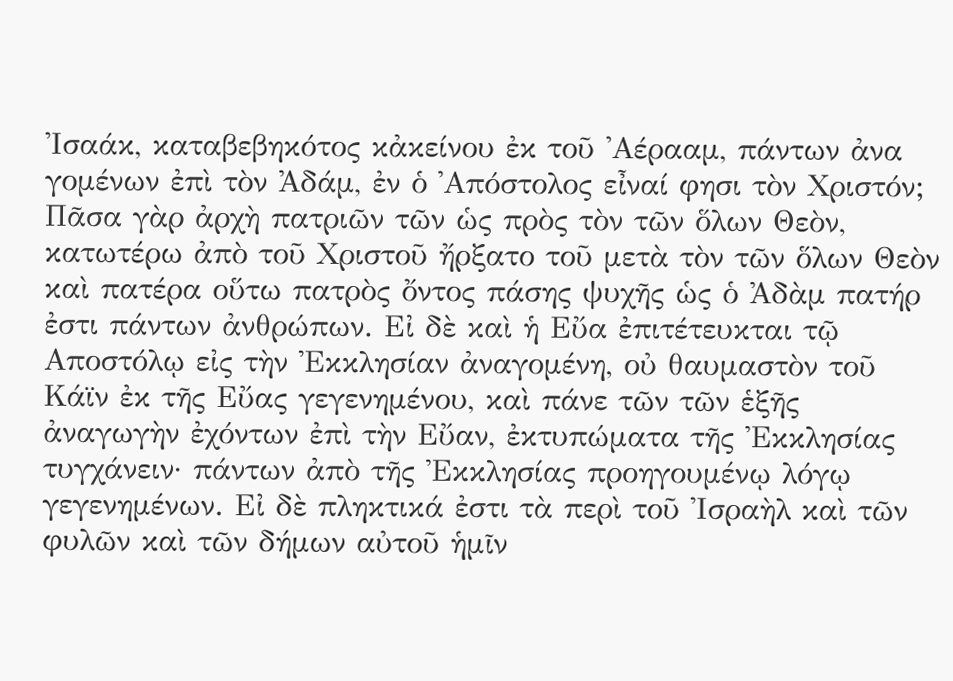Ἰσαάκ, καταβεβηκότος κἀκείνου ἐκ τοῦ 'Αέρααμ, πάντων ἀνα γομένων ἐπὶ τὸν Ἀδάμ, ἐν ὁ ᾿Απόστολος εἶναί φησι τὸν Χριστόν; Πᾶσα γὰρ ἀρχὴ πατριῶν τῶν ὡς πρὸς τὸν τῶν ὅλων Θεὸν, κατωτέρω ἀπὸ τοῦ Χριστοῦ ἤρξατο τοῦ μετὰ τὸν τῶν ὅλων Θεὸν καὶ πατέρα οὕτω πατρὸς ὄντος πάσης ψυχῆς ὡς ὁ Ἀδὰμ πατήρ ἐστι πάντων ἀνθρώπων. Εἰ δὲ καὶ ἡ Εὔα ἐπιτέτευκται τῷ Αποστόλῳ εἰς τὴν Ἐκκλησίαν ἀναγομένη, οὐ θαυμαστὸν τοῦ Κάϊν ἐκ τῆς Εὔας γεγενημένου, καὶ πάνε τῶν τῶν ἑξῆς ἀναγωγὴν ἐχόντων ἐπὶ τὴν Εὔαν, ἐκτυπώματα τῆς Ἐκκλησίας τυγχάνειν· πάντων ἀπὸ τῆς Ἐκκλησίας προηγουμένῳ λόγῳ γεγενημένων. Εἰ δὲ πληκτικά ἐστι τὰ περὶ τοῦ Ἰσραὴλ καὶ τῶν φυλῶν καὶ τῶν δήμων αὐτοῦ ἡμῖν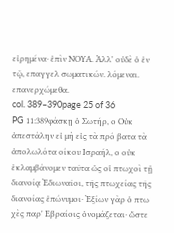εἰρημένα· ἐπὶν ΝΟΥΑ. Ἀλλ᾽ οὐδὲ ὁ ἐν τῷ, επαγγελ σωματικών. λόμεναι. επανερχώμεθα.
col. 389–390page 25 of 36
PG 11:389φάσκῃ ὁ Σωτήρ, ο Οὐκ ἀπεστάλην εἰ μὴ εἰς τὰ πρό βατα τὰ ἀπολωλότα οίκου Ισραήλ, ο οὐκ ἐκλαμβάνομεν ταῦτα ὡς οἱ πτωχοὶ τῇ διανοίᾳ Ἐδιωναῖοι, τῆς πτωχείας τῆς διανοίας ἐπώνυμοι· Ἐξίων γὰρ ὁ πτω χὲς παρ' Εβραίοις ὀνομάζεται· ὥστε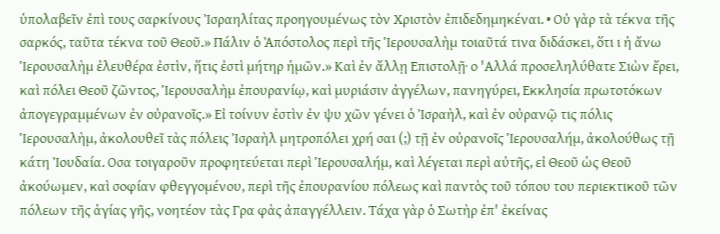ὑπολαβεῖν ἐπὶ τους σαρκίνους Ἰσραηλίτας προηγουμένως τὸν Χριστὸν ἐπιδεδημηκέναι. • Οὐ γὰρ τὰ τέκνα τῆς σαρκός, ταῦτα τέκνα τοῦ Θεοῦ.» Πάλιν ὁ Ἀπόστολος περὶ τῆς Ἱερουσαλὴμ τοιαῦτά τινα διδάσκει, ὅτι ι ἡ ἄνω Ἱερουσαλὴμ ἐλευθέρα ἐστὶν, ἥτις ἐστὶ μήτηρ ἡμῶν.» Καὶ ἐν ἄλλῃ Επιστολῇ· ο 'Αλλά προσεληλύθατε Σιὼν ἔρει, καὶ πόλει Θεοῦ ζῶντος, Ἱερουσαλὴμ ἐπουρανίῳ, καὶ μυριάσιν ἀγγέλων, πανηγύρει, Εκκλησία πρωτοτόκων ἀπογεγραμμένων ἐν οὐρανοῖς.» Εἰ τοίνυν ἐστὶν ἐν ψυ χῶν γένει ὁ Ἰσραὴλ, καὶ ἐν οὐρανῷ τις πόλις Ἱερουσαλὴμ, ἀκολουθεῖ τὰς πόλεις Ἰσραὴλ μητροπόλει χρή σαι (;) τῇ ἐν οὐρανοῖς Ἱερουσαλήμ, ἀκολούθως τῇ κάτη Ἰουδαία. Οσα τοιγαροῦν προφητεύεται περὶ Ἱερουσαλήμ, καὶ λέγεται περὶ αὐτῆς, εἰ Θεοῦ ὡς Θεοῦ ἀκούωμεν, καὶ σοφίαν φθεγγομένου, περὶ τῆς ἐπουρανίου πόλεως καὶ παντὸς τοῦ τόπου του περιεκτικοῦ τῶν πόλεων τῆς ἁγίας γῆς, νοητέον τὰς Γρα φὰς ἀπαγγέλλειν. Τάχα γὰρ ὁ Σωτὴρ ἐπ' ἐκείνας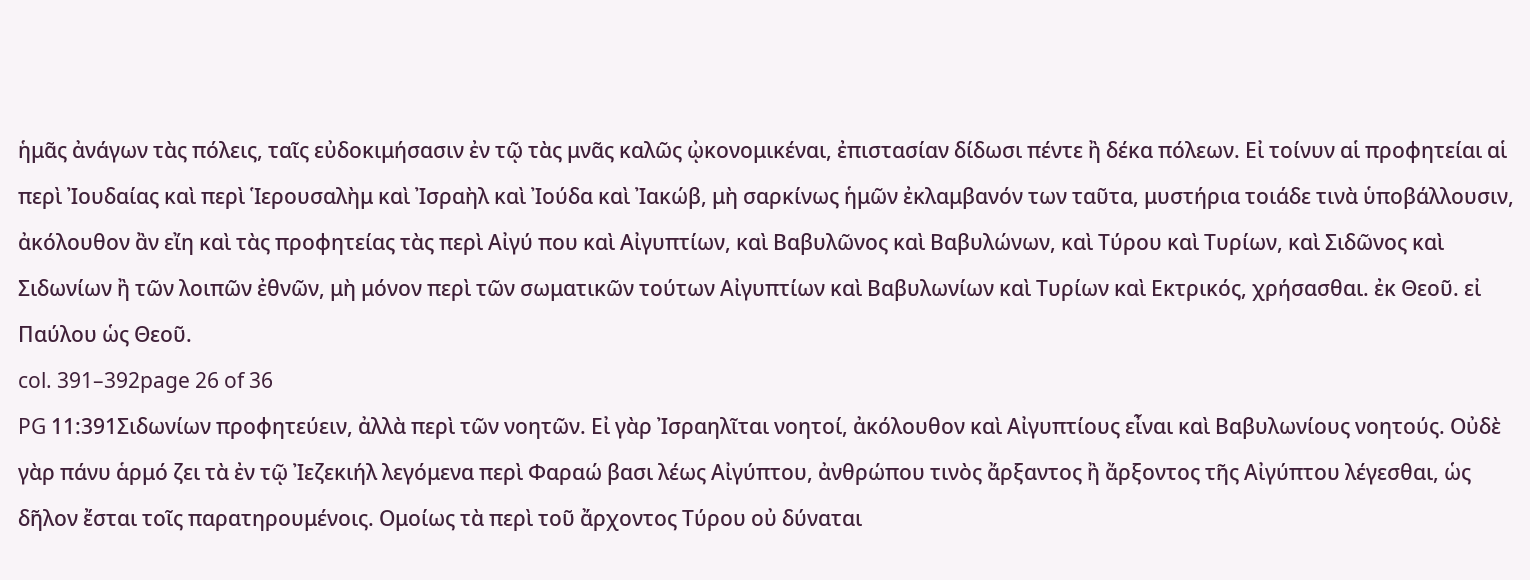ἡμᾶς ἀνάγων τὰς πόλεις, ταῖς εὐδοκιμήσασιν ἐν τῷ τὰς μνᾶς καλῶς ᾠκονομικέναι, ἐπιστασίαν δίδωσι πέντε ἢ δέκα πόλεων. Εἰ τοίνυν αἱ προφητείαι αἱ περὶ Ἰουδαίας καὶ περὶ Ἱερουσαλὴμ καὶ Ἰσραὴλ καὶ Ἰούδα καὶ Ἰακώβ, μὴ σαρκίνως ἡμῶν ἐκλαμβανόν των ταῦτα, μυστήρια τοιάδε τινὰ ὑποβάλλουσιν, ἀκόλουθον ἂν εἴη καὶ τὰς προφητείας τὰς περὶ Αἰγύ που καὶ Αἰγυπτίων, καὶ Βαβυλῶνος καὶ Βαβυλώνων, καὶ Τύρου καὶ Τυρίων, καὶ Σιδῶνος καὶ Σιδωνίων ἢ τῶν λοιπῶν ἐθνῶν, μὴ μόνον περὶ τῶν σωματικῶν τούτων Αἰγυπτίων καὶ Βαβυλωνίων καὶ Τυρίων καὶ Εκτρικός, χρήσασθαι. ἐκ Θεοῦ. εἰ Παύλου ὡς Θεοῦ.
col. 391–392page 26 of 36
PG 11:391Σιδωνίων προφητεύειν, ἀλλὰ περὶ τῶν νοητῶν. Εἰ γὰρ Ἰσραηλῖται νοητοί, ἀκόλουθον καὶ Αἰγυπτίους εἶναι καὶ Βαβυλωνίους νοητούς. Οὐδὲ γὰρ πάνυ ἁρμό ζει τὰ ἐν τῷ Ἰεζεκιήλ λεγόμενα περὶ Φαραώ βασι λέως Αἰγύπτου, ἀνθρώπου τινὸς ἄρξαντος ἢ ἄρξοντος τῆς Αἰγύπτου λέγεσθαι, ὡς δῆλον ἔσται τοῖς παρατηρουμένοις. Ομοίως τὰ περὶ τοῦ ἄρχοντος Τύρου οὐ δύναται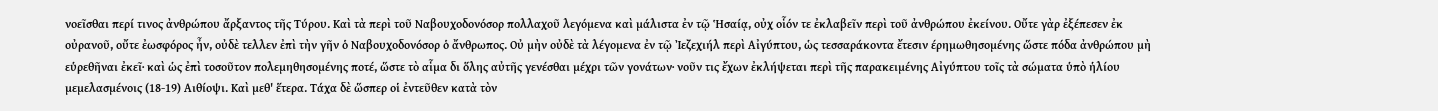νοεῖσθαι περί τινος ἀνθρώπου ἄρξαντος τῆς Τύρου. Καὶ τὰ περὶ τοῦ Ναβουχοδονόσορ πολλαχοῦ λεγόμενα καὶ μάλιστα ἐν τῷ Ἡσαίᾳ, οὐχ οἷόν τε ἐκλαβεῖν περὶ τοῦ ἀνθρώπου ἐκείνου. Οὔτε γὰρ ἐξέπεσεν ἐκ οὐρανοῦ, οὔτε ἐωσφόρος ἦν, οὐδὲ τελλεν ἐπὶ τὴν γῆν ὁ Ναβουχοδονόσορ ὁ ἄνθρωπος. Οὐ μὴν οὐδὲ τὰ λέγομενα ἐν τῷ Ἰεζεχιήλ περὶ Αἰγύπτου, ὡς τεσσαράκοντα ἔτεσιν έρημωθησομένης ὥστε πόδα ἀνθρώπου μὴ εὑρεθῆναι ἐκεῖ· καὶ ὡς ἐπὶ τοσοῦτον πολεμηθησομένης ποτέ, ὥστε τὸ αἷμα δι ὅλης αὐτῆς γενέσθαι μέχρι τῶν γονάτων· νοῦν τις ἔχων ἐκλήψεται περὶ τῆς παρακειμένης Αἰγύπτου τοῖς τὰ σώματα ὑπὸ ἡλίου μεμελασμένοις (18-19) Αιθίοψι. Καὶ μεθ' ἕτερα. Τάχα δὲ ὥσπερ οἱ ἐντεῦθεν κατὰ τὸν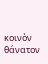κοινὸν θάνατον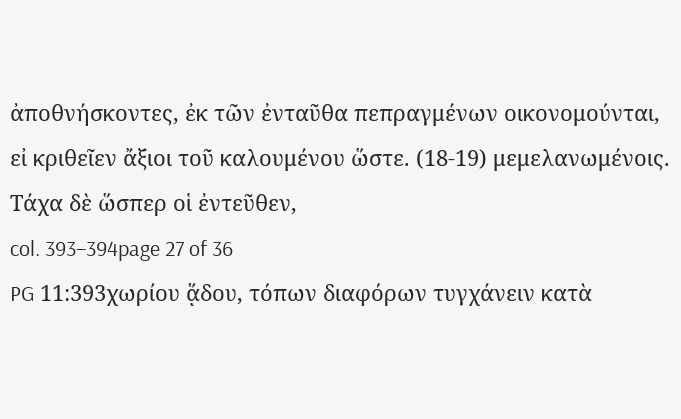ἀποθνήσκοντες, ἐκ τῶν ἐνταῦθα πεπραγμένων οικονομούνται, εἰ κριθεῖεν ἄξιοι τοῦ καλουμένου ὥστε. (18-19) μεμελανωμένοις. Τάχα δὲ ὥσπερ οἱ ἐντεῦθεν,
col. 393–394page 27 of 36
PG 11:393χωρίου ᾅδου, τόπων διαφόρων τυγχάνειν κατὰ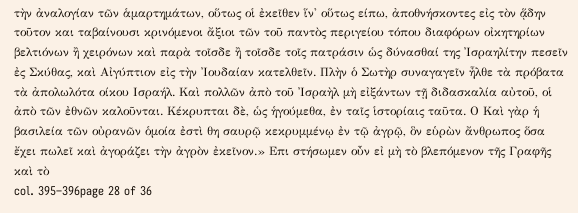τὴν ἀναλογίαν τῶν ἁμαρτημάτων, οὕτως οἱ ἐκεῖθεν ἵν' οὕτως είπω, ἀποθνήσκοντες εἰς τὸν ᾅδην τοῦτον και ταβαίνουσι κρινόμενοι ἄξιοι τῶν τοῦ παντὸς περιγείου τόπου διαφόρων οἰκητηρίων βελτιόνων ἢ χειρόνων καὶ παρὰ τοῖσδε ἢ τοῖσδε τοῖς πατράσιν ὡς δύνασθαί της Ἰσραηλίτην πεσεῖν ἐς Σκύθας, καὶ Αἰγύπτιον εἰς τὴν Ἰουδαίαν κατελθεῖν. Πλὴν ὁ Σωτὴρ συναγαγεῖν ἦλθε τὰ πρόβατα τὰ ἀπολωλότα οίκου Ισραήλ. Καὶ πολλῶν ἀπὸ τοῦ Ἰσραὴλ μὴ εἰξάντων τῇ διδασκαλία αὐτοῦ, οἱ ἀπὸ τῶν ἐθνῶν καλοῦνται. Κέκρυπται δὲ, ὡς ἡγούμεθα, ἐν ταῖς ἱστορίαις ταῦτα. Ο Καὶ γὰρ ἡ βασιλεία τῶν οὐρανῶν ὁμοία ἐστὶ θη σαυρῷ κεκρυμμένῳ ἐν τῷ ἀγρῷ, ὃν εὑρὼν ἄνθρωπος ὅσα ἔχει πωλεῖ καὶ ἀγοράζει τὴν ἀγρὸν ἐκεῖνον.» Επι στήσωμεν οὖν εἰ μὴ τὸ βλεπόμενον τῆς Γραφῆς καὶ τὸ
col. 395–396page 28 of 36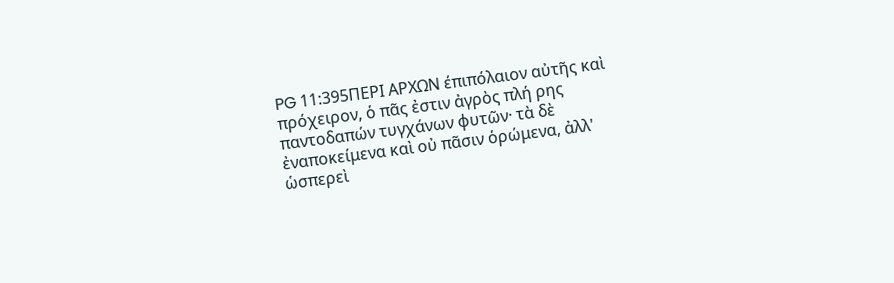PG 11:395ΠΕΡΙ ΑΡΧΩΝ έπιπόλαιον αὐτῆς καὶ πρόχειρον, ὁ πᾶς ἐστιν ἀγρὸς πλή ρης παντοδαπών τυγχάνων φυτῶν· τὰ δὲ ἐναποκείμενα καὶ οὐ πᾶσιν ὁρώμενα, ἀλλ' ὡσπερεὶ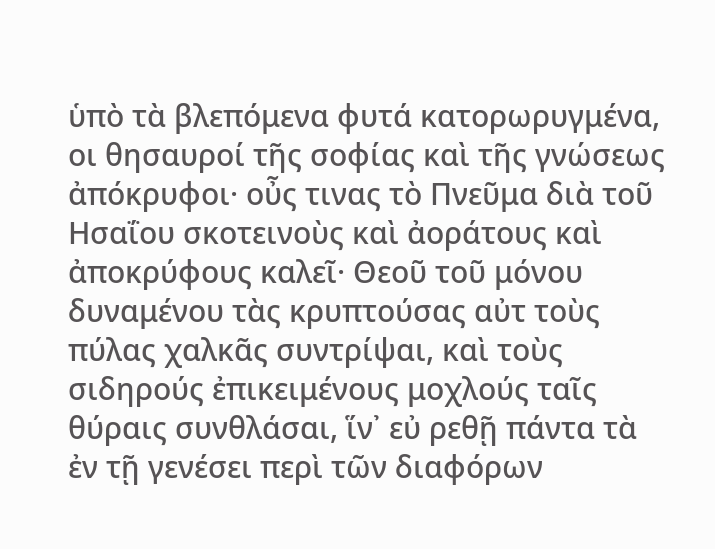ὑπὸ τὰ βλεπόμενα φυτά κατορωρυγμένα, οι θησαυροί τῆς σοφίας καὶ τῆς γνώσεως ἀπόκρυφοι· οὖς τινας τὸ Πνεῦμα διὰ τοῦ Ησαΐου σκοτεινοὺς καὶ ἀοράτους καὶ ἀποκρύφους καλεῖ· Θεοῦ τοῦ μόνου δυναμένου τὰς κρυπτούσας αὐτ τοὺς πύλας χαλκᾶς συντρίψαι, καὶ τοὺς σιδηρούς ἐπικειμένους μοχλούς ταῖς θύραις συνθλάσαι, ἵν᾿ εὐ ρεθῇ πάντα τὰ ἐν τῇ γενέσει περὶ τῶν διαφόρων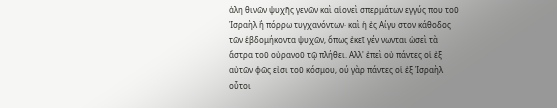ἀλη θινῶν ψυχῆς γενῶν καὶ αἱονεὶ σπερμάτων εγγύς που τοῦ Ἰσραὴλ ἢ πόρρω τυγχανόντων· καὶ ἡ ἐς Αίγυ στον κάθοδος τῶν ἑβδομήκοντα ψυχῶν, ὅπως ἐκεῖ γέν νωνται ὡσεὶ τὰ ἄστρα τοῦ οὐρανοῦ τῷ πλήθει. Αλλ' ἐπεὶ οὐ πάντες οἱ ἐξ αὐτῶν φῶς εἰσι τοῦ κόσμου, ού γὰρ πάντες οἱ ἐξ Ἰσραὴλ οὗτοι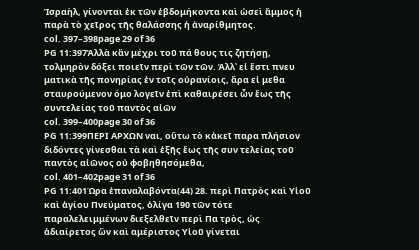Ἰσραὴλ, γίνονται ἐκ τῶν ἑβδομήκοντα καὶ ὡσεὶ ἄμμος ἡ παρὰ τὸ χεῖρος τῆς θαλάσσης ἡ ἀναρίθμητος.
col. 397–398page 29 of 36
PG 11:397Ἀλλὰ κἂν μέχρι τοῦ πά θους τις ζητήσῃ, τολμηρὸν δόξει ποιεῖν περὶ τῶν τῶν. Ἀλλ᾽ εἰ ἔστι πνευ ματικὰ τῆς πονηρίας ἐν τοῖς οὐρανίοις, ἄρα εἰ μεθα σταυρούμενον όμο λογεῖν ἐπὶ καθαιρέσει ὧν ἕως τῆς συντελείας τοῦ παντὸς αἰῶν
col. 399–400page 30 of 36
PG 11:399ΠΕΡΙ ΑΡΧΩΝ ναι, οὕτω τὸ κἀκεῖ παρα πλήσιον διδόντες γίνεσθαι τὰ καὶ ἑξῆς ἕως τῆς συν τελείας τοῦ παντὸς αἰῶνος οὐ φοβηθησόμεθα,
col. 401–402page 31 of 36
PG 11:401Ώρα ἐπαναλαβόντα(44) 28. περὶ Πατρὸς καὶ Υἱοῦ καὶ ἁγίου Πνεύματος, ὀλίγα 190 τῶν τότε παραλελειμμένων διεξελθεῖν περὶ Πα τρὸς, ὡς ἀδιαίρετος ὢν καὶ αμέριστος Υἱοῦ γίνεται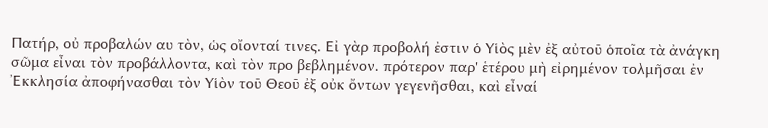Πατήρ, οὐ προβαλών αυ τὸν, ὡς οἴονταί τινες. Εἰ γὰρ προβολή ἐστιν ὁ Υἱὸς μὲν ἐξ αὐτοῦ ὁποῖα τὰ ἀνάγκη σῶμα εἶναι τὸν προβάλλοντα, καὶ τὸν προ βεβλημένον. πρότερον παρ' ἑτέρου μὴ εἰρημένον τολμῆσαι ἐν Ἐκκλησία ἀποφήνασθαι τὸν Υἱὸν τοῦ Θεοῦ ἐξ οὐκ ὄντων γεγενῆσθαι, καὶ εἶναί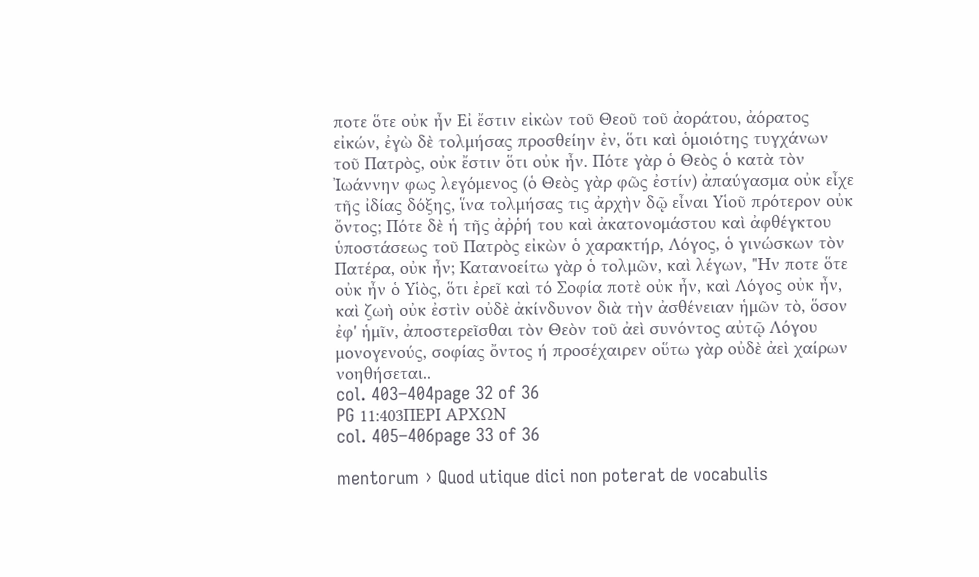ποτε ὅτε οὐκ ἦν Εἰ ἔστιν εἰκὼν τοῦ Θεοῦ τοῦ ἀοράτου, ἀόρατος εἰκών, ἐγὼ δὲ τολμήσας προσθείην ἐν, ὅτι καὶ ὁμοιότης τυγχάνων τοῦ Πατρὸς, οὐκ ἔστιν ὅτι οὐκ ἦν. Πότε γὰρ ὁ Θεὸς ὁ κατὰ τὸν Ἰωάννην φως λεγόμενος (ὁ Θεὸς γὰρ φῶς ἐστίν) ἀπαύγασμα οὐκ εἶχε τῆς ἰδίας δόξης, ἵνα τολμήσας τις ἀρχὴν δῷ εἶναι Υἱοῦ πρότερον οὐκ ὄντος; Πότε δὲ ἡ τῆς ἀῤῥή του καὶ ἀκατονομάστου καὶ ἀφθέγκτου ὑποστάσεως τοῦ Πατρὸς εἰκὼν ὁ χαρακτήρ, Λόγος, ὁ γινώσκων τὸν Πατέρα, οὐκ ἦν; Κατανοείτω γὰρ ὁ τολμῶν, καὶ λέγων, "Ην ποτε ὅτε οὐκ ἦν ὁ Υἱὸς, ὅτι ἐρεῖ καὶ τό Σοφία ποτὲ οὐκ ἦν, καὶ Λόγος οὐκ ἦν, καὶ ζωὴ οὐκ ἐστὶν οὐδὲ ἀκίνδυνον διὰ τὴν ἀσθένειαν ἡμῶν τὸ, ὅσον ἐφ' ἡμῖν, ἀποστερεῖσθαι τὸν Θεὸν τοῦ ἀεὶ συνόντος αὐτῷ Λόγου μονογενούς, σοφίας ὄντος ή προσέχαιρεν οὕτω γὰρ οὐδὲ ἀεὶ χαίρων νοηθήσεται..
col. 403–404page 32 of 36
PG 11:403ΠΕΡΙ ΑΡΧΩΝ
col. 405–406page 33 of 36

mentorum › Quod utique dici non poterat de vocabulis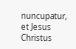nuncupatur, et Jesus Christus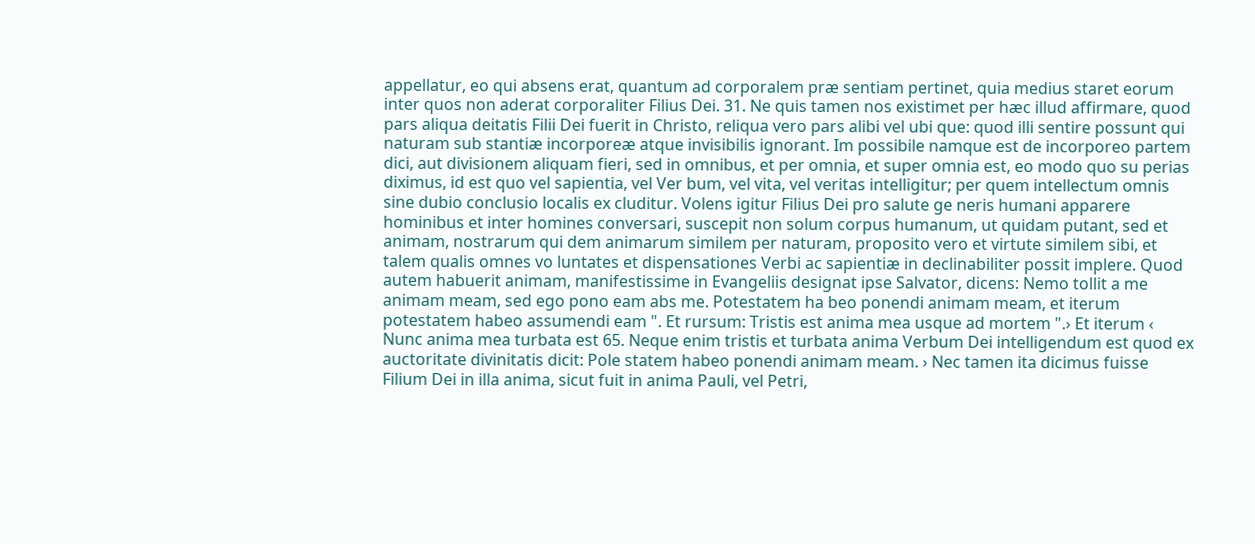appellatur, eo qui absens erat, quantum ad corporalem præ sentiam pertinet, quia medius staret eorum inter quos non aderat corporaliter Filius Dei. 31. Ne quis tamen nos existimet per hæc illud affirmare, quod pars aliqua deitatis Filii Dei fuerit in Christo, reliqua vero pars alibi vel ubi que: quod illi sentire possunt qui naturam sub stantiæ incorporeæ atque invisibilis ignorant. Im possibile namque est de incorporeo partem dici, aut divisionem aliquam fieri, sed in omnibus, et per omnia, et super omnia est, eo modo quo su perias diximus, id est quo vel sapientia, vel Ver bum, vel vita, vel veritas intelligitur; per quem intellectum omnis sine dubio conclusio localis ex cluditur. Volens igitur Filius Dei pro salute ge neris humani apparere hominibus et inter homines conversari, suscepit non solum corpus humanum, ut quidam putant, sed et animam, nostrarum qui dem animarum similem per naturam, proposito vero et virtute similem sibi, et talem qualis omnes vo luntates et dispensationes Verbi ac sapientiæ in declinabiliter possit implere. Quod autem habuerit animam, manifestissime in Evangeliis designat ipse Salvator, dicens: Nemo tollit a me animam meam, sed ego pono eam abs me. Potestatem ha beo ponendi animam meam, et iterum potestatem habeo assumendi eam ". Et rursum: Tristis est anima mea usque ad mortem ".› Et iterum ‹ Nunc anima mea turbata est 65. Neque enim tristis et turbata anima Verbum Dei intelligendum est quod ex auctoritate divinitatis dicit: Pole statem habeo ponendi animam meam. › Nec tamen ita dicimus fuisse Filium Dei in illa anima, sicut fuit in anima Pauli, vel Petri,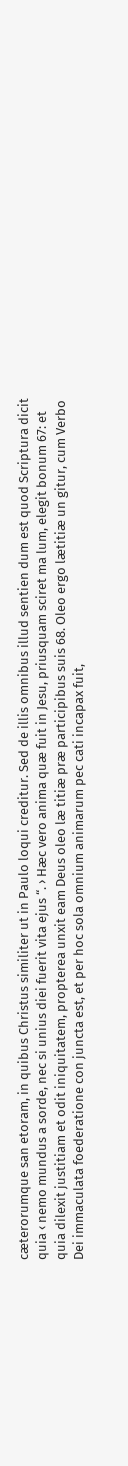cæterorumque san etoram, in quibus Christus similiter ut in Paulo loqui creditur. Sed de illis omnibus illud sentien dum est quod Scriptura dicit quia ‹ nemo mundus a sorde, nec si unius diei fuerit vita ejus “. › Hæc vero anima quæ fuit in Jesu, priusquam sciret ma lum, elegit bonum 67: et quia dilexit justitiam et odit iniquitatem, propterea unxit eam Deus oleo læ titiæ præ participibus suis 68. Oleo ergo lætitiæ un gitur, cum Verbo Dei immaculata foederatione con juncta est, et per hoc sola omnium animarum pec cati incapax fuit,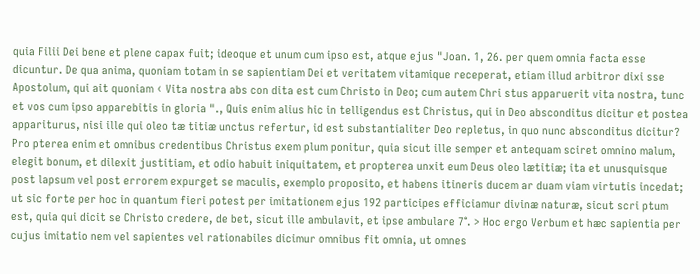quia Filii Dei bene et plene capax fuit; ideoque et unum cum ipso est, atque ejus "Joan. 1, 26. per quem omnia facta esse dicuntur. De qua anima, quoniam totam in se sapientiam Dei et veritatem vitamique receperat, etiam illud arbitror dixi sse Apostolum, qui ait quoniam ‹ Vita nostra abs con dita est cum Christo in Deo; cum autem Chri stus apparuerit vita nostra, tunc et vos cum ipso apparebitis in gloria "., Quis enim alius hic in telligendus est Christus, qui in Deo absconditus dicitur et postea appariturus, nisi ille qui oleo tæ titiæ unctus refertur, id est substantialiter Deo repletus, in quo nunc absconditus dicitur? Pro pterea enim et omnibus credentibus Christus exem plum ponitur, quia sicut ille semper et antequam sciret omnino malum, elegit bonum, et dilexit justitiam, et odio habuit iniquitatem, et propterea unxit eum Deus oleo lætitiæ; ita et unusquisque post lapsum vel post errorem expurget se maculis, exemplo proposito, et habens itineris ducem ar duam viam virtutis incedat; ut sic forte per hoc in quantum fieri potest per imitationem ejus 192 participes efficiamur divinæ naturæ, sicut scri ptum est, quia qui dicit se Christo credere, de bet, sicut ille ambulavit, et ipse ambulare 7°. > Hoc ergo Verbum et hæc sapientia per cujus imitatio nem vel sapientes vel rationabiles dicimur omnibus fit omnia, ut omnes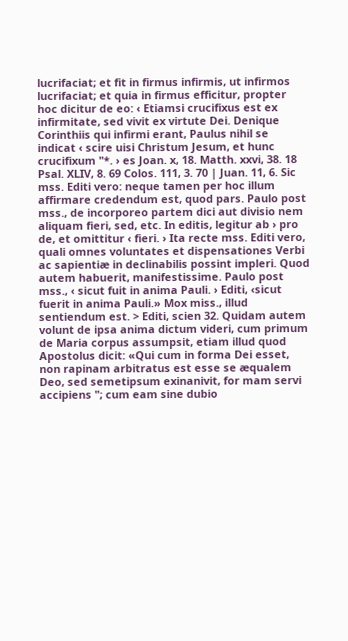lucrifaciat; et fit in firmus infirmis, ut infirmos lucrifaciat; et quia in firmus efficitur, propter hoc dicitur de eo: ‹ Etiamsi crucifixus est ex infirmitate, sed vivit ex virtute Dei. Denique Corinthiis qui infirmi erant, Paulus nihil se indicat ‹ scire uisi Christum Jesum, et hunc crucifixum "*. › es Joan. x, 18. Matth. xxvi, 38. 18 Psal. XLIV, 8. 69 Colos. 111, 3. 70 | Juan. 11, 6. Sic mss. Editi vero: neque tamen per hoc illum affirmare credendum est, quod pars. Paulo post mss., de incorporeo partem dici aut divisio nem aliquam fieri, sed, etc. In editis, legitur ab › pro de, et omittitur ‹ fieri. › Ita recte mss. Editi vero, quali omnes voluntates et dispensationes Verbi ac sapientiæ in declinabilis possint impleri. Quod autem habuerit, manifestissime. Paulo post mss., ‹ sicut fuit in anima Pauli. › Editi, ‹sicut fuerit in anima Pauli.» Mox miss., illud sentiendum est. > Editi, scien 32. Quidam autem volunt de ipsa anima dictum videri, cum primum de Maria corpus assumpsit, etiam illud quod Apostolus dicit: «Qui cum in forma Dei esset, non rapinam arbitratus est esse se æqualem Deo, sed semetipsum exinanivit, for mam servi accipiens "; cum eam sine dubio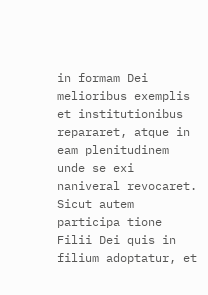in formam Dei melioribus exemplis et institutionibus repararet, atque in eam plenitudinem unde se exi naniveral revocaret. Sicut autem participa tione Filii Dei quis in filium adoptatur, et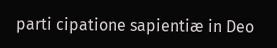parti cipatione sapientiæ in Deo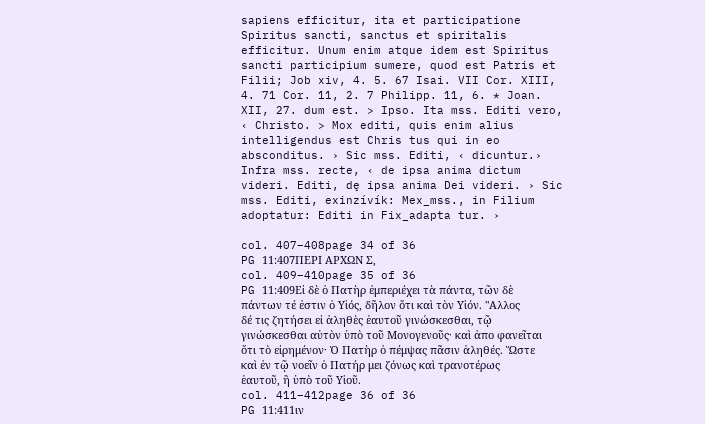sapiens efficitur, ita et participatione Spiritus sancti, sanctus et spiritalis efficitur. Unum enim atque idem est Spiritus sancti participium sumere, quod est Patris et Filii; Job xiv, 4. 5. 67 Isai. VII Cor. XIII, 4. 71 Cor. 11, 2. 7 Philipp. 11, 6. * Joan. XII, 27. dum est. > Ipso. Ita mss. Editi vero, ‹ Christo. > Mox editi, quis enim alius intelligendus est Chris tus qui in eo absconditus. › Sic mss. Editi, ‹ dicuntur.› Infra mss. recte, ‹ de ipsa anima dictum videri. Editi, dę ipsa anima Dei videri. › Sic mss. Editi, exinzívík: Mex_mss., in Filium adoptatur: Editi in Fix_adapta tur. ›

col. 407–408page 34 of 36
PG 11:407ΠΕΡΙ ΑΡΧΩΝ Σ,
col. 409–410page 35 of 36
PG 11:409Εἰ δὲ ὁ Πατὴρ ἐμπεριέχει τὰ πάντα, τῶν δὲ πάντων τέ ἐστιν ὁ Υἱός, δῆλον ὅτι καὶ τὸν Υἱόν. "Αλλος δέ τις ζητήσει εἰ ἀληθὲς ἑαυτοῦ γινώσκεσθαι, τῷ γινώσκεσθαι αὐτὸν ὑπὸ τοῦ Μονογενοῦς· καὶ ἀπο φανεῖται ὅτι τὸ εἰρημένον· Ὁ Πατὴρ ὁ πέμψας πᾶσιν ἀληθές. Ὥστε καὶ ἐν τῷ νοεῖν ὁ Πατήρ μει ζόνως καὶ τρανοτέρως ἑαυτοῦ, ἢ ὑπὸ τοῦ Υἱοῦ.
col. 411–412page 36 of 36
PG 11:411ιν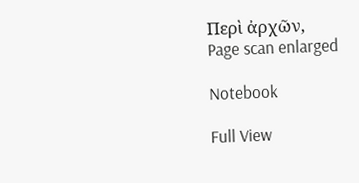Περὶ ἀρχῶν,
Page scan enlarged

Notebook

Full View